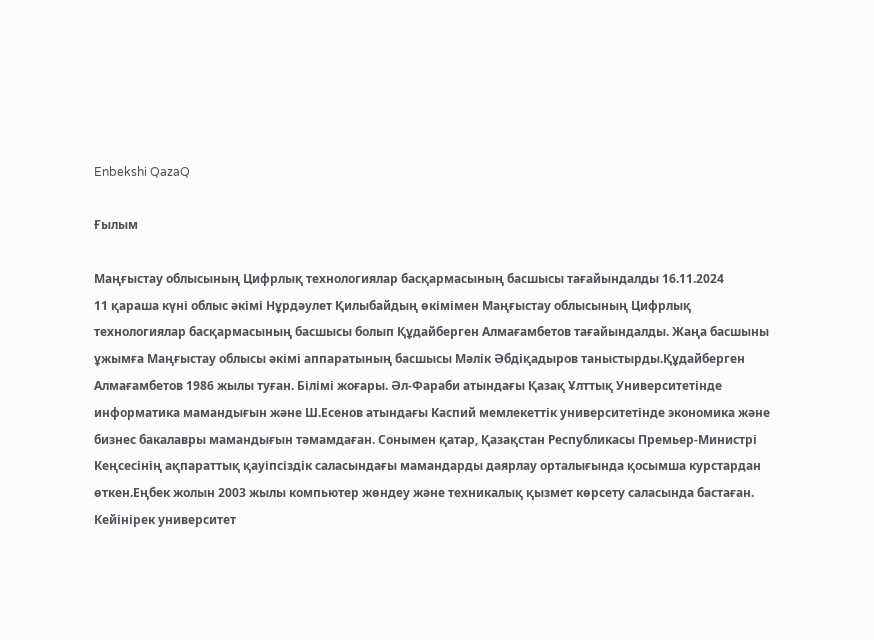Enbekshi QazaQ

Ғылым

Маңғыстау облысының Цифрлық технологиялар басқармасының басшысы тағайындалды 16.11.2024
11 қараша күні облыс әкімі Нұрдәулет Қилыбайдың өкімімен Маңғыстау облысының Цифрлық технологиялар басқармасының басшысы болып Құдайберген Алмағамбетов тағайындалды. Жаңа басшыны ұжымға Маңғыстау облысы әкімі аппаратының басшысы Мәлік Әбдіқадыров таныстырды.Құдайберген Алмағамбетов 1986 жылы туған. Білімі жоғары. Әл-Фараби атындағы Қазақ Ұлттық Университетінде информатика мамандығын және Ш.Есенов атындағы Каспий мемлекеттік университетінде экономика және бизнес бакалавры мамандығын тәмамдаған. Сонымен қатар, Қазақстан Республикасы Премьер-Министрі Кеңсесінің ақпараттық қауіпсіздік саласындағы мамандарды даярлау орталығында қосымша курстардан өткен.Еңбек жолын 2003 жылы компьютер жөндеу және техникалық қызмет көрсету саласында бастаған. Кейінірек университет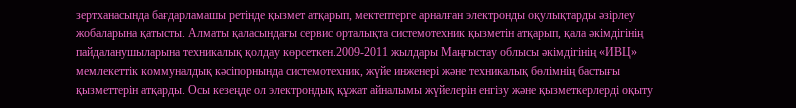зертханасында бағдарламашы ретінде қызмет атқарып, мектептерге арналған электронды оқулықтарды әзірлеу жобаларына қатысты. Алматы қаласындағы сервис орталықта системотехник қызметін атқарып, қала әкімдігінің пайдаланушыларына техникалық қолдау көрсеткен.2009-2011 жылдары Маңғыстау облысы әкімдігінің «ИВЦ» мемлекеттік коммуналдық кәсіпорнында системотехник, жүйе инженері және техникалық бөлімнің бастығы қызметтерін атқарды. Осы кезеңде ол электрондық құжат айналымы жүйелерін енгізу және қызметкерлерді оқыту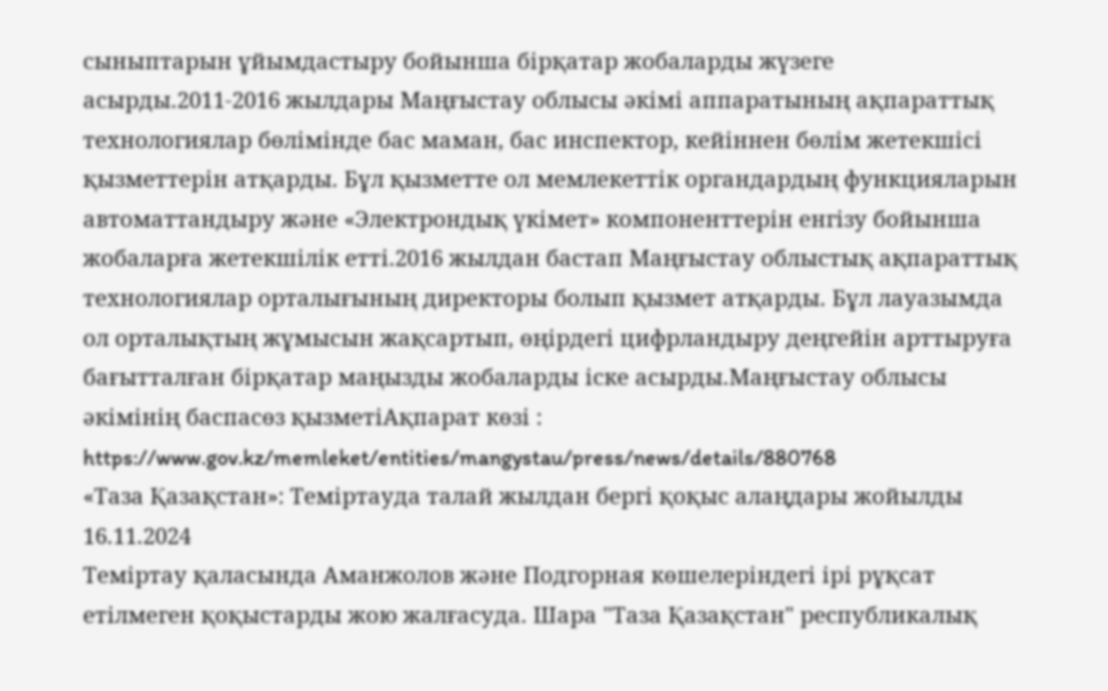сыныптарын ұйымдастыру бойынша бірқатар жобаларды жүзеге асырды.2011-2016 жылдары Маңғыстау облысы әкімі аппаратының ақпараттық технологиялар бөлімінде бас маман, бас инспектор, кейіннен бөлім жетекшісі қызметтерін атқарды. Бұл қызметте ол мемлекеттік органдардың функцияларын автоматтандыру және «Электрондық үкімет» компоненттерін енгізу бойынша жобаларға жетекшілік етті.2016 жылдан бастап Маңғыстау облыстық ақпараттық технологиялар орталығының директоры болып қызмет атқарды. Бұл лауазымда ол орталықтың жұмысын жақсартып, өңірдегі цифрландыру деңгейін арттыруға бағытталған бірқатар маңызды жобаларды іске асырды.Маңғыстау облысы әкімінің баспасөз қызметіАқпарат көзі : https://www.gov.kz/memleket/entities/mangystau/press/news/details/880768
«Таза Қазақстан»: Теміртауда талай жылдан бергі қоқыс алаңдары жойылды 16.11.2024
Теміртау қаласында Аманжолов және Подгорная көшелеріндегі ірі рұқсат етілмеген қоқыстарды жою жалғасуда. Шара "Таза Қазақстан" республикалық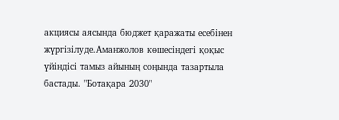акциясы аясында бюджет қаражаты есебінен жүргізілуде.Аманжолов көшесіндегі қоқыс үйіндісі тамыз айының соңында тазартыла бастады. "Ботақара 2030"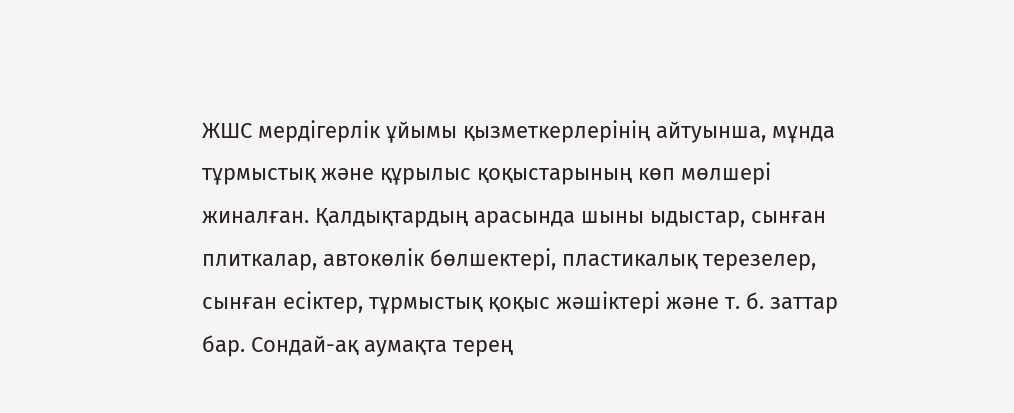ЖШС мердігерлік ұйымы қызметкерлерінің айтуынша, мұнда тұрмыстық және құрылыс қоқыстарының көп мөлшері жиналған. Қалдықтардың арасында шыны ыдыстар, сынған плиткалар, автокөлік бөлшектері, пластикалық терезелер, сынған есіктер, тұрмыстық қоқыс жәшіктері және т. б. заттар бар. Сондай-ақ аумақта терең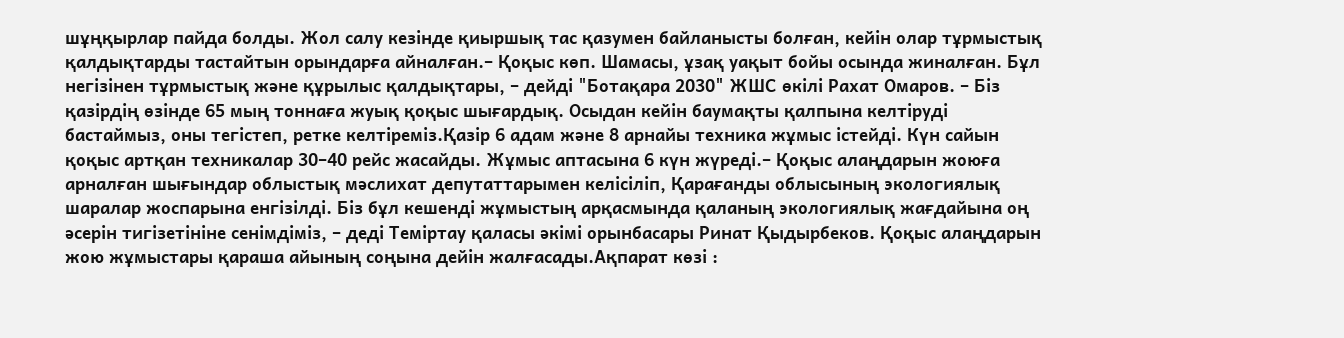шұңқырлар пайда болды. Жол салу кезінде қиыршық тас қазумен байланысты болған, кейін олар тұрмыстық қалдықтарды тастайтын орындарға айналған.– Қоқыс көп. Шамасы, ұзақ уақыт бойы осында жиналған. Бұл негізінен тұрмыстық және құрылыс қалдықтары, – дейді "Ботақара 2030" ЖШС өкілі Рахат Омаров. – Біз қазірдің өзінде 65 мың тоннаға жуық қоқыс шығардық. Осыдан кейін баумақты қалпына келтіруді бастаймыз, оны тегістеп, ретке келтіреміз.Қазір 6 адам және 8 арнайы техника жұмыс істейді. Күн сайын қоқыс артқан техникалар 30–40 рейс жасайды. Жұмыс аптасына 6 күн жүреді.– Қоқыс алаңдарын жоюға арналған шығындар облыстық мәслихат депутаттарымен келісіліп, Қарағанды облысының экологиялық шаралар жоспарына енгізілді. Біз бұл кешенді жұмыстың арқасмында қаланың экологиялық жағдайына оң әсерін тигізетініне сенімдіміз, – деді Теміртау қаласы әкімі орынбасары Ринат Қыдырбеков. Қоқыс алаңдарын жою жұмыстары қараша айының соңына дейін жалғасады.Ақпарат көзі :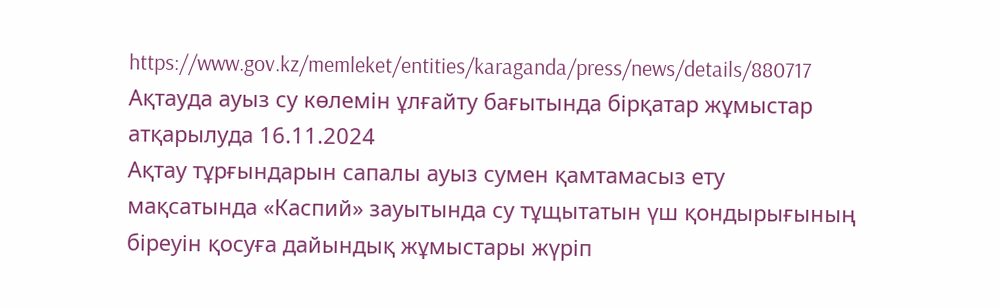https://www.gov.kz/memleket/entities/karaganda/press/news/details/880717
Ақтауда ауыз су көлемін ұлғайту бағытында бірқатар жұмыстар атқарылуда 16.11.2024
Ақтау тұрғындарын сапалы ауыз сумен қамтамасыз ету мақсатында «Каспий» зауытында су тұщытатын үш қондырығының біреуін қосуға дайындық жұмыстары жүріп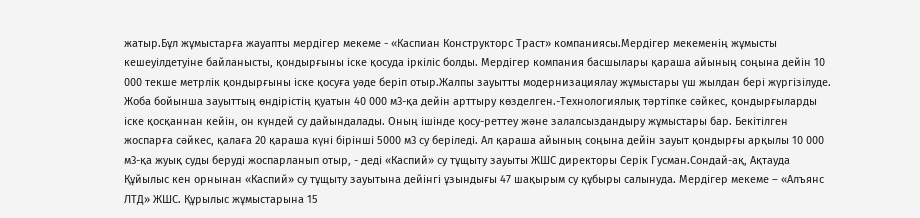жатыр.Бұл жұмыстарға жауапты мердігер мекеме - «Каспиан Конструкторс Траст» компаниясы.Мердігер мекеменің жұмысты кешеуілдетуіне байланысты, қондырғыны іске қосуда іркіліс болды. Мердігер компания басшылары қараша айының соңына дейін 10 000 текше метрлік қондырғыны іске қосуға уәде беріп отыр.Жалпы зауытты модернизациялау жұмыстары үш жылдан бері жүргізілуде. Жоба бойынша зауыттың өндірістің қуатын 40 000 м3-қа дейін арттыру көзделген.-Технологиялық тәртіпке сәйкес, қондырғыларды іске қосқаннан кейін, он күндей су дайындалады. Оның ішінде қосу-реттеу және залалсыздандыру жұмыстары бар. Бекітілген жоспарға сәйкес, қалаға 20 қараша күні бірінші 5000 м3 су беріледі. Ал қараша айының соңына дейін зауыт қондырғы арқылы 10 000 м3-қа жуық суды беруді жоспарланып отыр, - деді «Каспий» су тұщыту зауыты ЖШС директоры Серік Гусман.Сондай-ақ, Ақтауда Құйылыс кен орнынан «Каспий» су тұщыту зауытына дейінгі ұзындығы 47 шақырым су құбыры салынуда. Мердігер мекеме – «Алъянс ЛТД» ЖШС. Құрылыс жұмыстарына 15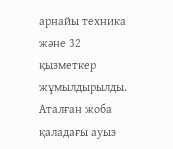арнайы техника және 32 қызметкер жұмылдырылды. Аталған жоба қаладағы ауыз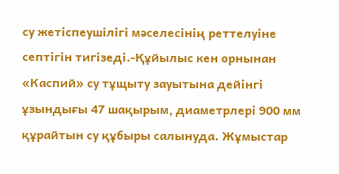су жетіспеушілігі мәселесінің реттелуіне септігін тигізеді.-Құйылыс кен орнынан «Каспий» су тұщыту зауытына дейінгі ұзындығы 47 шақырым, диаметрлері 900 мм құрайтын су құбыры салынуда. Жұмыстар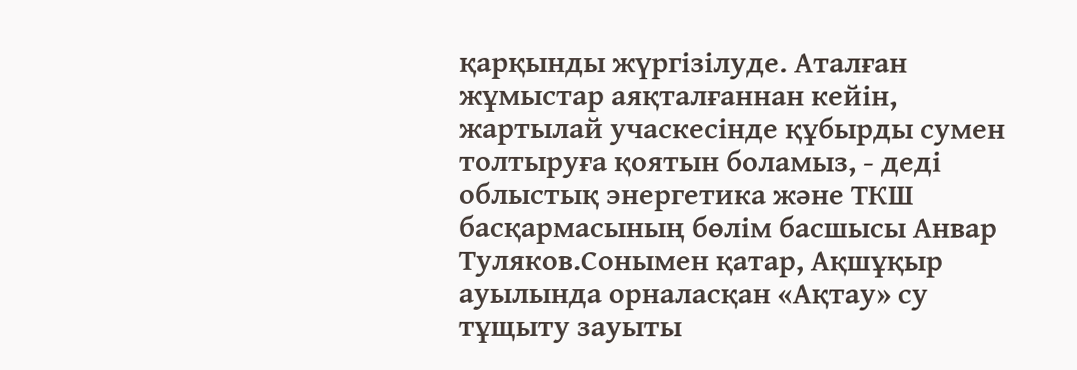қарқынды жүргізілуде. Аталған жұмыстар аяқталғаннан кейін, жартылай учаскесінде құбырды сумен толтыруға қоятын боламыз, - деді облыстық энергетика және ТКШ басқармасының бөлім басшысы Анвар Туляков.Сонымен қатар, Ақшұқыр ауылында орналасқан «Ақтау» су тұщыту зауыты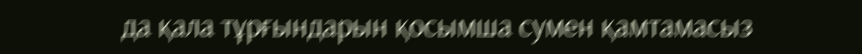да қала тұрғындарын қосымша сумен қамтамасыз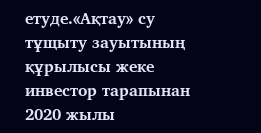етуде.«Ақтау» су тұщыту зауытының құрылысы жеке инвестор тарапынан 2020 жылы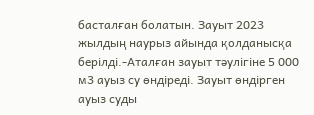басталған болатын. Зауыт 2023 жылдың наурыз айында қолданысқа берілді.-Аталған зауыт тәулігіне 5 000 м3 ауыз су өндіреді. Зауыт өндірген ауыз суды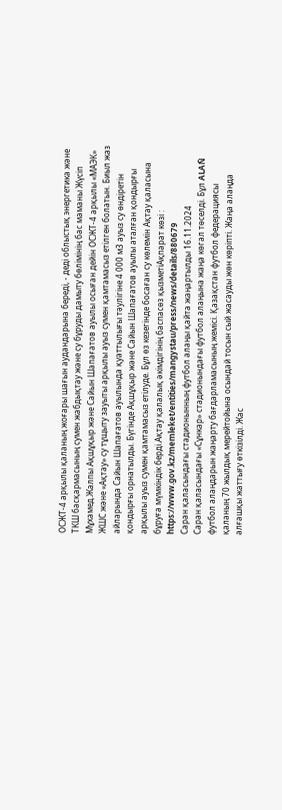ОСЖТ-4 арқылы қаланың жоғары шағын аудандарына береді, - деді облыстық энергетика және ТКШ басқармасының сумен жабдықтау және су бұруды дамыту бөлімінің бас маманы Жүсіп Мұхамед.Жалпы Ақшұқыр және Сайын Шапағатов ауылы осыған дейін ОСЖТ-4 арқылы «МАЭК» ЖШС және «Ақтау» су тұщыту зауыты арқылы ауыз сумен қамтамасыз етілген болатын. Биыл жаз айларында Сайын Шапағатов ауылында қуаттылығы тәулігіне 4 000 м3 ауыз су өндіретін қондырғы орнатылды. Бүгінде Ақшұқыр және Сайын Шапағатов ауылы аталған қондырғы арқылы ауыз сумен қамтамасыз етілуде. Бұл өз кезегінде босаған су көлемін Ақтау қаласына бұруға мүмкіндік берді.Ақтау қалалық әкімдігінің баспасөз қызметіАқпарат көзі : https://www.gov.kz/memleket/entities/mangystau/press/news/details/880679
Саран қаласындағы стадионынның футбол алаңы қайта жаңартылды 16.11.2024
Саран қаласындағы «Сұнкар» стадионындағы футбол алаңына жаңа көгал төселді. Бұл ALAÑ футбол алаңдарын жаңарту бағдарламасының жемісі. Қазақстан футбол федерациясы қаланың 70 жылдық мерейтойына осындай тосын сый жасауды жөн көріпті. Жаңа алаңда алғашқы жаттығу өткізілді. Жас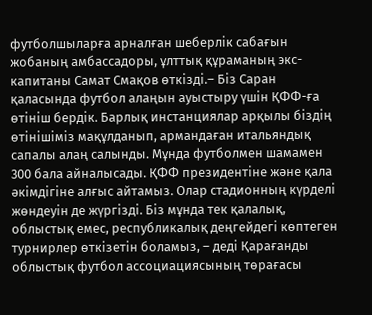футболшыларға арналған шеберлік сабағын жобаның амбассадоры, ұлттық құраманың экс-капитаны Самат Смақов өткізді.– Біз Саран қаласында футбол алаңын ауыстыру үшін ҚФФ-ға өтініш бердік. Барлық инстанциялар арқылы біздің өтінішіміз мақұлданып, армандаған итальяндық сапалы алаң салынды. Мұнда футболмен шамамен 300 бала айналысады. ҚФФ президентіне және қала әкімдігіне алғыс айтамыз. Олар стадионның күрделі жөндеуін де жүргізді. Біз мұнда тек қалалық, облыстық емес, республикалық деңгейдегі көптеген турнирлер өткізетін боламыз, – деді Қарағанды облыстық футбол ассоциациясының төрағасы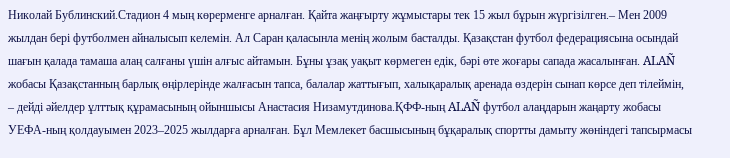Николай Бублинский.Стадион 4 мың көрерменге арналған. Қайта жаңғырту жұмыстары тек 15 жыл бұрын жүргізілген.– Мен 2009 жылдан бері футболмен айналысып келемін. Ал Саран қаласынла менің жолым басталды. Қазақстан футбол федерациясына осындай шағын қалада тамаша алаң салғаны үшін алғыс айтамын. Бұны ұзақ уақыт көрмеген едік, бәрі өте жоғары сапада жасалынған. ALAÑ жобасы Қазақстанның барлық өңірлерінде жалғасын тапса, балалар жаттығып, халықаралық аренада өздерін сынап көрсе деп тілеймін, – дейді әйелдер ұлттық құрамасының ойыншысы Анастасия Низамутдинова.ҚФФ-ның ALAÑ футбол алаңдарын жаңарту жобасы УЕФА-ның қолдауымен 2023–2025 жылдарға арналған. Бұл Мемлекет басшысының бұқаралық спортты дамыту жөніндегі тапсырмасы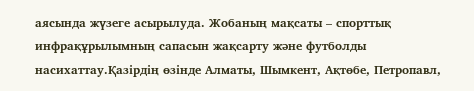аясында жүзеге асырылуда. Жобаның мақсаты – спорттық инфрақұрылымның сапасын жақсарту және футболды насихаттау.Қазірдің өзінде Алматы, Шымкент, Ақтөбе, Петропавл,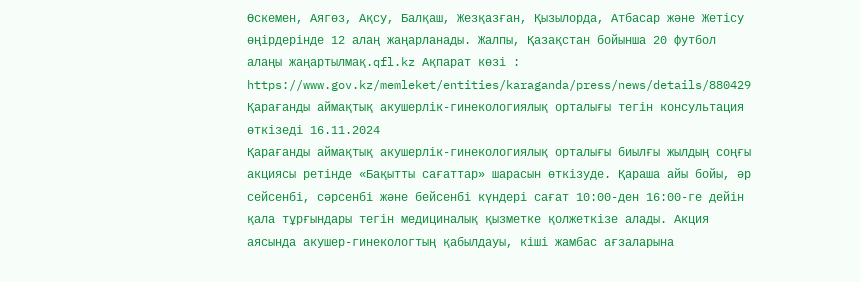Өскемен, Аягөз, Ақсу, Балқаш, Жезқазған, Қызылорда, Атбасар және Жетісу өңірдерінде 12 алаң жаңарланады. Жалпы, Қазақстан бойынша 20 футбол алаңы жаңартылмақ.qfl.kz Ақпарат көзі : https://www.gov.kz/memleket/entities/karaganda/press/news/details/880429
Қарағанды аймақтық акушерлік-гинекологиялық орталығы тегін консультация өткізеді 16.11.2024
Қарағанды аймақтық акушерлік-гинекологиялық орталығы биылғы жылдың соңғы акциясы ретінде «Бақытты сағаттар» шарасын өткізуде. Қараша айы бойы, әр сейсенбі, сәрсенбі және бейсенбі күндері сағат 10:00-ден 16:00-ге дейін қала тұрғындары тегін медициналық қызметке қолжеткізе алады. Акция аясында акушер-гинекологтың қабылдауы, кіші жамбас ағзаларына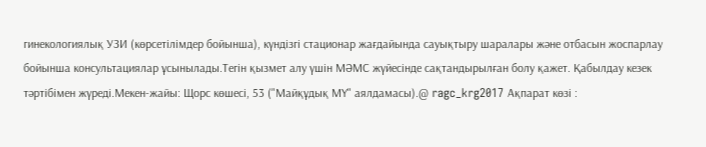гинекологиялық УЗИ (көрсетілімдер бойынша), күндізгі стационар жағдайында сауықтыру шаралары және отбасын жоспарлау бойынша консультациялар ұсынылады.Тегін қызмет алу үшін МӘМС жүйесінде сақтандырылған болу қажет. Қабылдау кезек тәртібімен жүреді.Мекен-жайы: Щорс көшесі, 53 ("Майқұдық МҮ" аялдамасы).@ ragc_krg2017 Ақпарат көзі :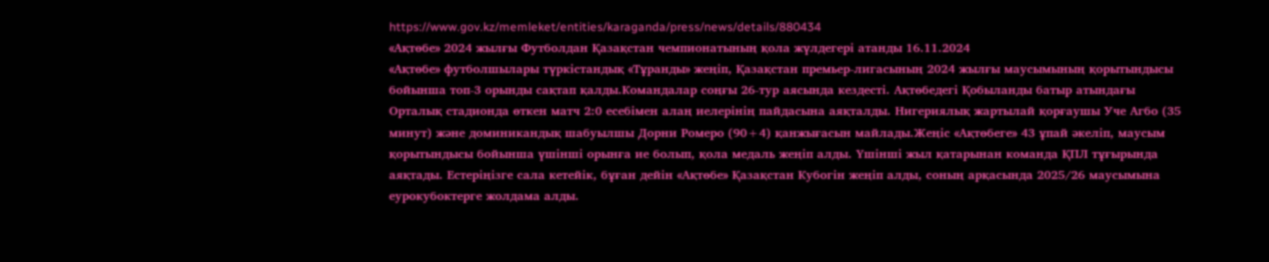https://www.gov.kz/memleket/entities/karaganda/press/news/details/880434
«Ақтөбе» 2024 жылғы Футболдан Қазақстан чемпионатының қола жүлдегері атанды 16.11.2024
«Ақтөбе» футболшылары түркістандық «Тұранды» жеңіп, Қазақстан премьер-лигасының 2024 жылғы маусымының қорытындысы бойынша топ-3 орынды сақтап қалды.Командалар соңғы 26-тур аясында кездесті. Ақтөбедегі Қобыланды батыр атындағы Орталық стадионда өткен матч 2:0 есебімен алаң иелерінің пайдасына аяқталды. Нигериялық жартылай қорғаушы Уче Агбо (35 минут) және доминикандық шабуылшы Дорни Ромеро (90+4) қанжығасын майлады.Жеңіс «Ақтөбеге» 43 ұпай әкеліп, маусым қорытындысы бойынша үшінші орынға ие болып, қола медаль жеңіп алды. Үшінші жыл қатарынан команда ҚПЛ тұғырында аяқтады. Естеріңізге сала кетейік, бұған дейін «Ақтөбе» Қазақстан Кубогін жеңіп алды, соның арқасында 2025/26 маусымына еурокубоктерге жолдама алды.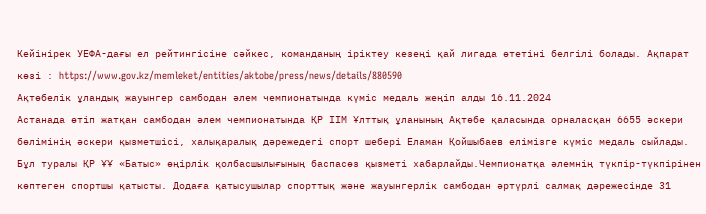Кейінірек УЕФА-дағы ел рейтингісіне сәйкес, команданың іріктеу кезеңі қай лигада өтетіні белгілі болады. Ақпарат көзі : https://www.gov.kz/memleket/entities/aktobe/press/news/details/880590
Ақтөбелік ұландық жауынгер самбодан әлем чемпионатында күміс медаль жеңіп алды 16.11.2024
Астанада өтіп жатқан самбодан әлем чемпионатында ҚР ІІМ Ұлттық ұланының Ақтөбе қаласында орналасқан 6655 әскери бөлімінің әскери қызметшісі, халықаралық дәрежедегі спорт шебері Еламан Қойшыбаев елімізге күміс медаль сыйлады. Бұл туралы ҚР ҰҰ «Батыс» өңірлік қолбасшылығының баспасөз қызметі хабарлайды.Чемпионатқа әлемнің түкпір-түкпірінен көптеген спортшы қатысты. Додаға қатысушылар спорттық және жауынгерлік самбодан әртүрлі салмақ дәрежесінде 31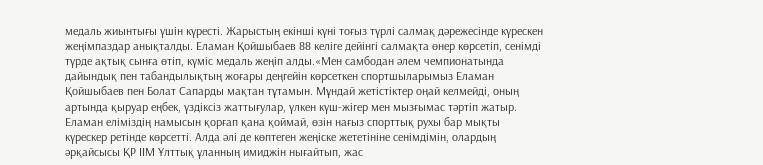медаль жиынтығы үшін күресті. Жарыстың екінші күні тоғыз түрлі салмақ дәрежесінде күрескен жеңімпаздар анықталды. Еламан Қойшыбаев 88 келіге дейінгі салмақта өнер көрсетіп, сенімді түрде ақтық сынға өтіп, күміс медаль жеңіп алды.«Мен самбодан әлем чемпионатында дайындық пен табандылықтың жоғары деңгейін көрсеткен спортшыларымыз Еламан Қойшыбаев пен Болат Сапарды мақтан тұтамын. Мұндай жетістіктер оңай келмейді, оның артында қыруар еңбек, үздіксіз жаттығулар, үлкен күш-жігер мен мызғымас тәртіп жатыр. Еламан еліміздің намысын қорғап қана қоймай, өзін нағыз спорттық рухы бар мықты күрескер ретінде көрсетті. Алда әлі де көптеген жеңіске жететініне сенімдімін, олардың әрқайсысы ҚР ІІМ Ұлттық ұланның имиджін нығайтып, жас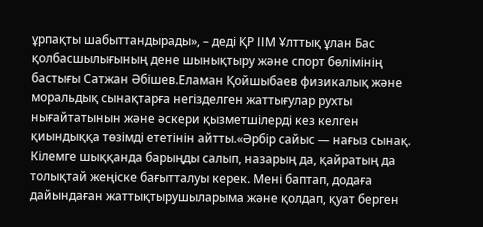ұрпақты шабыттандырады», – деді ҚР ІІМ Ұлттық ұлан Бас қолбасшылығының дене шынықтыру және спорт бөлімінің бастығы Сатжан Әбішев.Еламан Қойшыбаев физикалық және моральдық сынақтарға негізделген жаттығулар рухты нығайтатынын және әскери қызметшілерді кез келген қиындыққа төзімді ететінін айтты.«Әрбір сайыс — нағыз сынақ. Кілемге шыққанда барыңды салып, назарың да, қайратың да толықтай жеңіске бағытталуы керек. Мені баптап, додаға дайындаған жаттықтырушыларыма және қолдап, қуат берген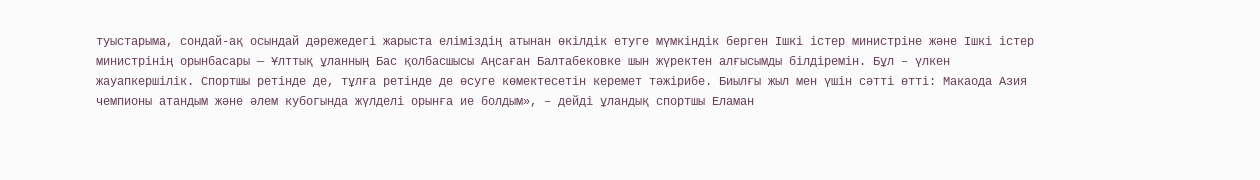туыстарыма, сондай-ақ осындай дәрежедегі жарыста еліміздің атынан өкілдік етуге мүмкіндік берген Ішкі істер министріне және Ішкі істер министрінің орынбасары — Ұлттық ұланның Бас қолбасшысы Аңсаған Балтабековке шын жүректен алғысымды білдіремін. Бұл – үлкен жауапкершілік. Спортшы ретінде де, тұлға ретінде де өсуге көмектесетін керемет тәжірибе. Биылғы жыл мен үшін сәтті өтті: Макаода Азия чемпионы атандым және әлем кубогында жүлделі орынға ие болдым», – дейді ұландық спортшы Еламан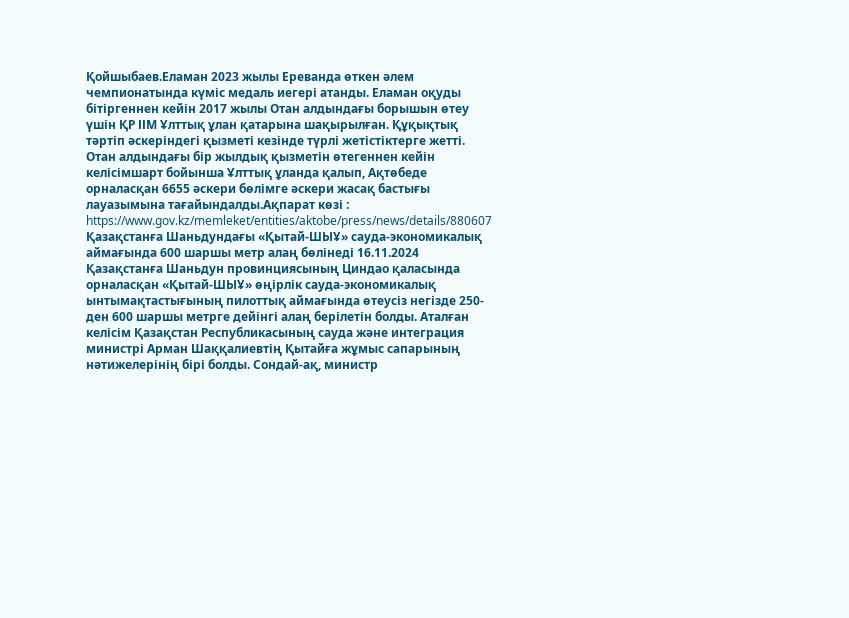Қойшыбаев.Еламан 2023 жылы Ереванда өткен әлем чемпионатында күміс медаль иегері атанды. Еламан оқуды бітіргеннен кейін 2017 жылы Отан алдындағы борышын өтеу үшін ҚР ІІМ Ұлттық ұлан қатарына шақырылған. Құқықтық тәртіп әскеріндегі қызметі кезінде түрлі жетістіктерге жетті. Отан алдындағы бір жылдық қызметін өтегеннен кейін келісімшарт бойынша Ұлттық ұланда қалып, Ақтөбеде орналасқан 6655 әскери бөлімге әскери жасақ бастығы лауазымына тағайындалды.Ақпарат көзі : https://www.gov.kz/memleket/entities/aktobe/press/news/details/880607
Қазақстанға Шаньдундағы «Қытай-ШЫҰ» сауда-экономикалық аймағында 600 шаршы метр алаң бөлінеді 16.11.2024
Қазақстанға Шаньдун провинциясының Циндао қаласында орналасқан «Қытай-ШЫҰ» өңірлік сауда-экономикалық ынтымақтастығының пилоттық аймағында өтеусіз негізде 250-ден 600 шаршы метрге дейінгі алаң берілетін болды. Аталған келісім Қазақстан Республикасының сауда және интеграция министрі Арман Шаққалиевтің Қытайға жұмыс сапарының нәтижелерінің бірі болды. Сондай-ақ, министр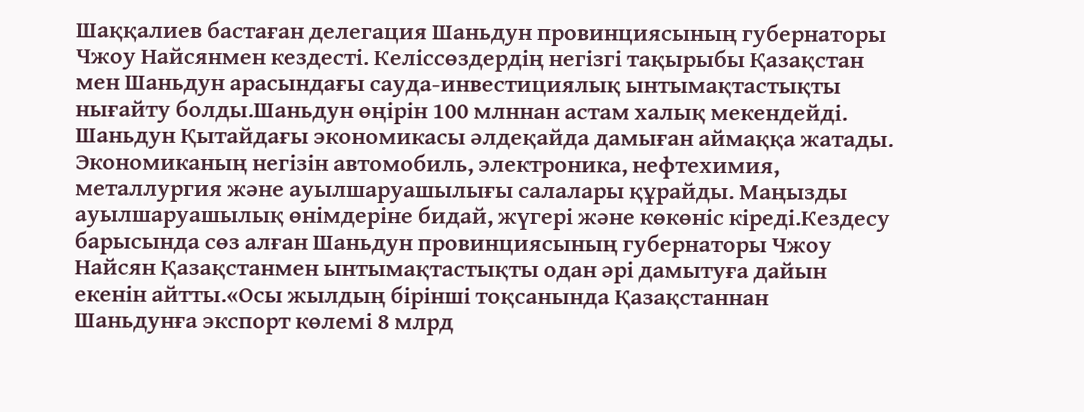Шаққалиев бастаған делегация Шаньдун провинциясының губернаторы Чжоу Найсянмен кездесті. Келіссөздердің негізгі тақырыбы Қазақстан мен Шаньдун арасындағы сауда-инвестициялық ынтымақтастықты нығайту болды.Шаньдун өңірін 100 млннан астам халық мекендейді. Шаньдун Қытайдағы экономикасы әлдеқайда дамыған аймаққа жатады. Экономиканың негізін автомобиль, электроника, нефтехимия, металлургия және ауылшаруашылығы салалары құрайды. Маңызды ауылшаруашылық өнімдеріне бидай, жүгері және көкөніс кіреді.Кездесу барысында сөз алған Шаньдун провинциясының губернаторы Чжоу Найсян Қазақстанмен ынтымақтастықты одан әрі дамытуға дайын екенін айтты.«Осы жылдың бірінші тоқсанында Қазақстаннан Шаньдунға экспорт көлемі 8 млрд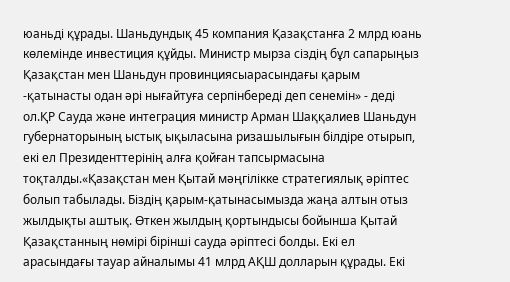юаньді құрады. Шаньдундық 45 компания Қазақстанға 2 млрд юань көлемінде инвестиция құйды. Министр мырза сіздің бұл сапарыңыз Қазақстан мен Шаньдун провинциясыарасындағы қарым -қатынасты одан әрі нығайтуға серпінбереді деп сенемін» - деді ол.ҚР Сауда және интеграция министр Арман Шаққалиев Шаньдун губернаторының ыстық ықыласына ризашылығын білдіре отырып, екі ел Президенттерінің алға қойған тапсырмасына тоқталды.«Қазақстан мен Қытай мәңгілікке стратегиялық әріптес болып табылады. Біздің қарым-қатынасымызда жаңа алтын отыз жылдықты аштық. Өткен жылдың қортындысы бойынша Қытай Қазақстанның нөмірі бірінші сауда әріптесі болды. Екі ел арасындағы тауар айналымы 41 млрд АҚШ долларын құрады. Екі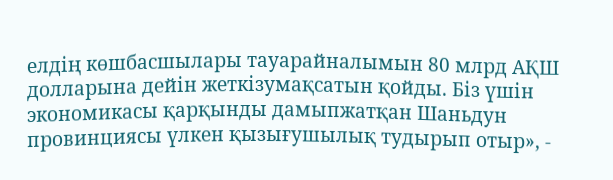елдің көшбасшылары тауарайналымын 80 млрд АҚШ долларына дейін жеткізумақсатын қойды. Біз үшін экономикасы қарқынды дамыпжатқан Шаньдун провинциясы үлкен қызығушылық тудырып отыр», -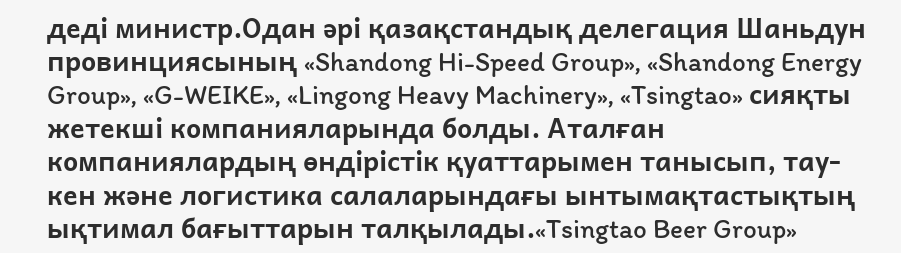деді министр.Одан әрі қазақстандық делегация Шаньдун провинциясының «Shandong Hi-Speed Group», «Shandong Energy Group», «G-WEIKE», «Lingong Heavy Machinery», «Tsingtao» сияқты жетекші компанияларында болды. Аталған компаниялардың өндірістік қуаттарымен танысып, тау-кен және логистика салаларындағы ынтымақтастықтың ықтимал бағыттарын талқылады.«Tsingtao Beer Group»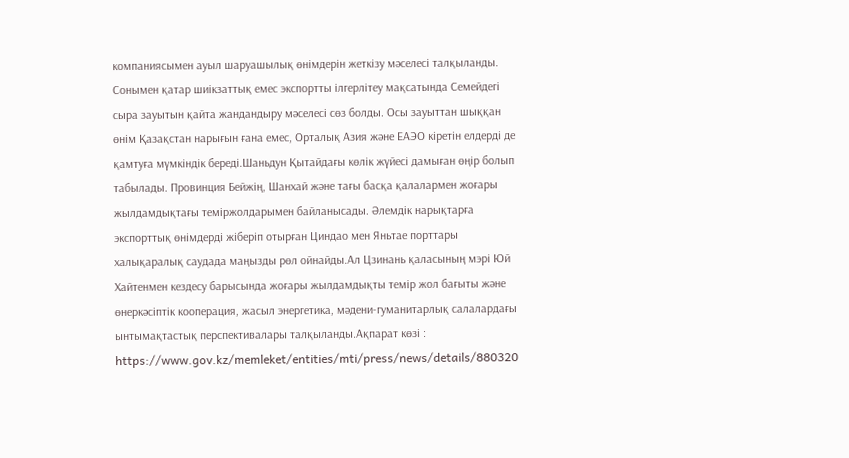компаниясымен ауыл шаруашылық өнімдерін жеткізу мәселесі талқыланды. Сонымен қатар шиікзаттық емес экспортты ілгерлітеу мақсатында Семейдегі сыра зауытын қайта жандандыру мәселесі сөз болды. Осы зауыттан шыққан өнім Қазақстан нарығын ғана емес, Орталық Азия және ЕАЭО кіретін елдерді де қамтуға мүмкіндік береді.Шаньдун Қытайдағы көлік жүйесі дамыған өңір болып табылады. Провинция Бейжің, Шанхай және тағы басқа қалалармен жоғары жылдамдықтағы теміржолдарымен байланысады. Әлемдік нарықтарға экспорттық өнімдерді жіберіп отырған Циндао мен Яньтае порттары халықаралық саудада маңызды рөл ойнайды.Ал Цзинань қаласының мэрі Юй Хайтенмен кездесу барысында жоғары жылдамдықты темір жол бағыты және өнеркәсіптік кооперация, жасыл энергетика, мәдени-гуманитарлық салалардағы ынтымақтастық перспективалары талқыланды.Ақпарат көзі : https://www.gov.kz/memleket/entities/mti/press/news/details/880320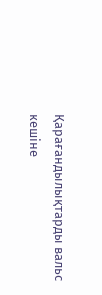Қарағандылықтарды вальс кешіне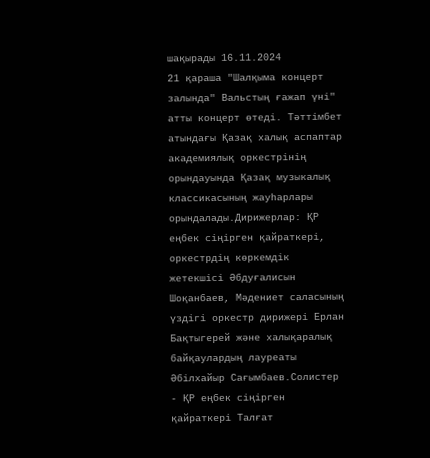шақырады 16.11.2024
21 қараша "Шалқыма концерт залында" Вальстың ғажап үні" атты концерт өтеді. Тәттімбет атындағы Қазақ халық аспаптар академиялық оркестрінің орындауында Қазақ музыкалық классикасының жауһарлары орындалады.Дирижерлар: ҚР еңбек сіңірген қайраткері, оркестрдің көркемдік жетекшісі Әбдуғалисын Шоқанбаев, Мәдениет саласының үздігі оркестр дирижері Ерлан Бақтыгерей және халықаралық байқаулардың лауреаты Әбілхайыр Сағымбаев.Солистер - ҚР еңбек сіңірген қайраткері Талғат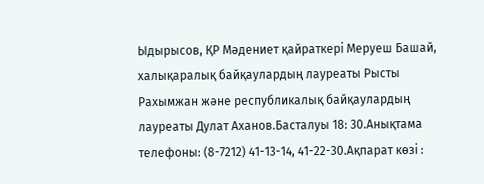Ыдырысов, ҚР Мәдениет қайраткері Меруеш Башай, халықаралық байқаулардың лауреаты Рысты Рахымжан және республикалық байқаулардың лауреаты Дулат Аханов.Басталуы 18: 30.Анықтама телефоны: (8-7212) 41-13-14, 41-22-30.Ақпарат көзі :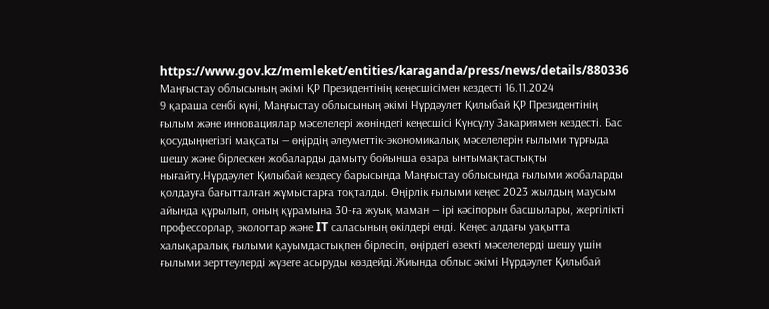https://www.gov.kz/memleket/entities/karaganda/press/news/details/880336
Маңғыстау облысының әкімі ҚР Президентінің кеңесшісімен кездесті 16.11.2024
9 қараша сенбі күні, Маңғыстау облысының әкімі Нұрдәулет Қилыбай ҚР Президентінің ғылым және инновациялар мәселелері жөніндегі кеңесшісі Күнсұлу Закариямен кездесті. Бас қосудыңнегізгі мақсаты — өңірдің әлеуметтік-экономикалық мәселелерін ғылыми тұрғыда шешу және бірлескен жобаларды дамыту бойынша өзара ынтымақтастықты нығайту.Нұрдәулет Қилыбай кездесу барысында Маңғыстау облысында ғылыми жобаларды қолдауға бағытталған жұмыстарға тоқталды. Өңірлік ғылыми кеңес 2023 жылдың маусым айында құрылып, оның құрамына 30-ға жуық маман — ірі кәсіпорын басшылары, жергілікті профессорлар, экологтар және IT саласының өкілдері енді. Кеңес алдағы уақытта халықаралық ғылыми қауымдастықпен бірлесіп, өңірдегі өзекті мәселелерді шешу үшін ғылыми зерттеулерді жүзеге асыруды көздейді.Жиында облыс әкімі Нұрдәулет Қилыбай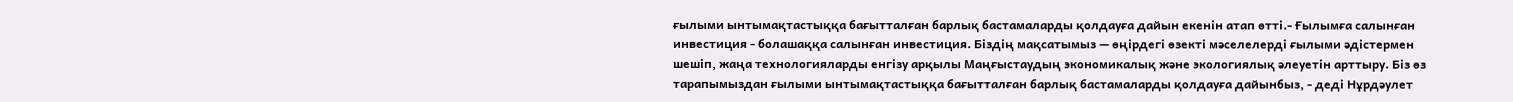ғылыми ынтымақтастыққа бағытталған барлық бастамаларды қолдауға дайын екенін атап өтті.- Ғылымға салынған инвестиция - болашаққа салынған инвестиция. Біздің мақсатымыз — өңірдегі өзекті мәселелерді ғылыми әдістермен шешіп, жаңа технологияларды енгізу арқылы Маңғыстаудың экономикалық және экологиялық әлеуетін арттыру. Біз өз тарапымыздан ғылыми ынтымақтастыққа бағытталған барлық бастамаларды қолдауға дайынбыз, - деді Нұрдәулет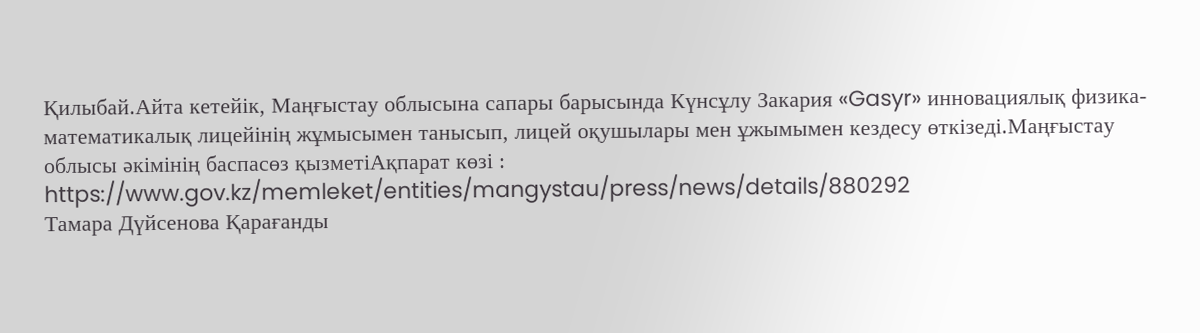Қилыбай.Айта кетейік, Маңғыстау облысына сапары барысында Күнсұлу Закария «Gasyr» инновациялық физика-математикалық лицейінің жұмысымен танысып, лицей оқушылары мен ұжымымен кездесу өткізеді.Маңғыстау облысы әкімінің баспасөз қызметіАқпарат көзі : https://www.gov.kz/memleket/entities/mangystau/press/news/details/880292
Тамара Дүйсенова Қарағанды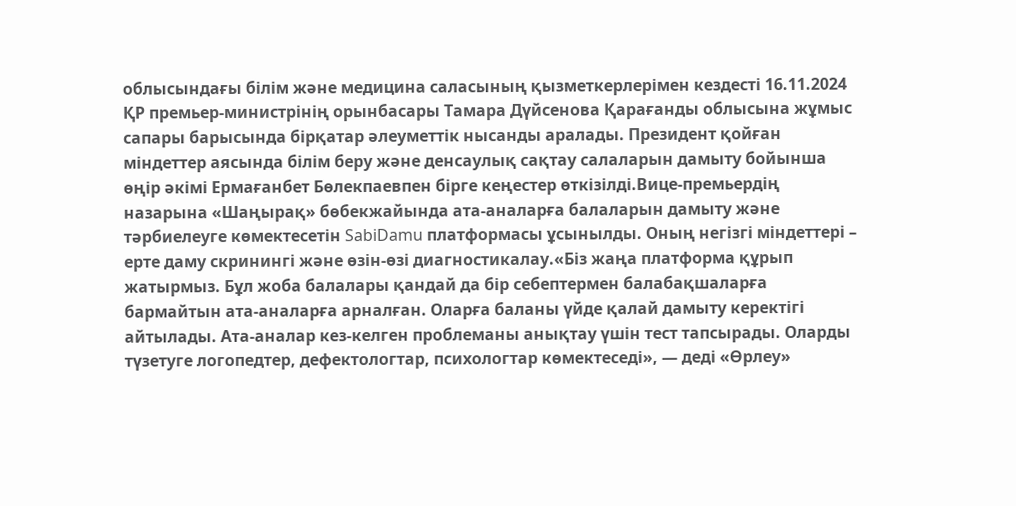облысындағы білім және медицина саласының қызметкерлерімен кездесті 16.11.2024
ҚР премьер-министрінің орынбасары Тамара Дүйсенова Қарағанды облысына жұмыс сапары барысында бірқатар әлеуметтік нысанды аралады. Президент қойған міндеттер аясында білім беру және денсаулық сақтау салаларын дамыту бойынша өңір әкімі Ермағанбет Бөлекпаевпен бірге кеңестер өткізілді.Вице-премьердің назарына «Шаңырақ» бөбекжайында ата-аналарға балаларын дамыту және тәрбиелеуге көмектесетін SabiDamu платформасы ұсынылды. Оның негізгі міндеттері – ерте даму скринингі және өзін-өзі диагностикалау.«Біз жаңа платформа құрып жатырмыз. Бұл жоба балалары қандай да бір себептермен балабақшаларға бармайтын ата-аналарға арналған. Оларға баланы үйде қалай дамыту керектігі айтылады. Ата-аналар кез-келген проблеманы анықтау үшін тест тапсырады. Оларды түзетуге логопедтер, дефектологтар, психологтар көмектеседі», — деді «Өрлеу»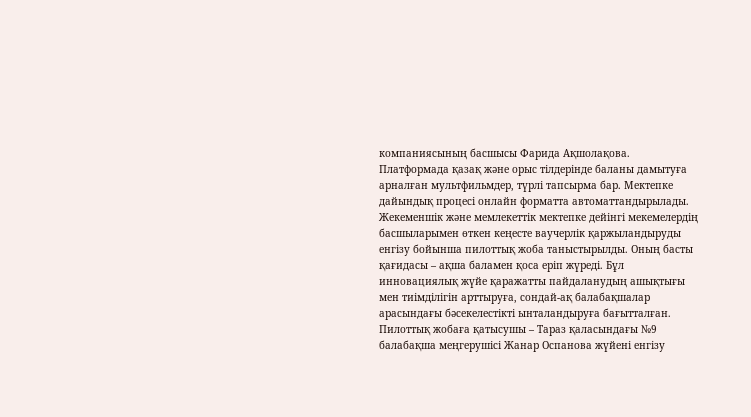компаниясының басшысы Фарида Ақшолақова. Платформада қазақ және орыс тілдерінде баланы дамытуға арналған мультфильмдер, түрлі тапсырма бар. Мектепке дайындық процесі онлайн форматта автоматтандырылады. Жекеменшік және мемлекеттік мектепке дейінгі мекемелердің басшыларымен өткен кеңесте ваучерлік қаржыландыруды енгізу бойынша пилоттық жоба таныстырылды. Оның басты қағидасы – ақша баламен қоса еріп жүреді. Бұл инновациялық жүйе қаражатты пайдаланудың ашықтығы мен тиімділігін арттыруға, сондай-ақ балабақшалар арасындағы бәсекелестікті ынталандыруға бағытталған. Пилоттық жобаға қатысушы – Тараз қаласындағы №9 балабақша меңгерушісі Жанар Оспанова жүйені енгізу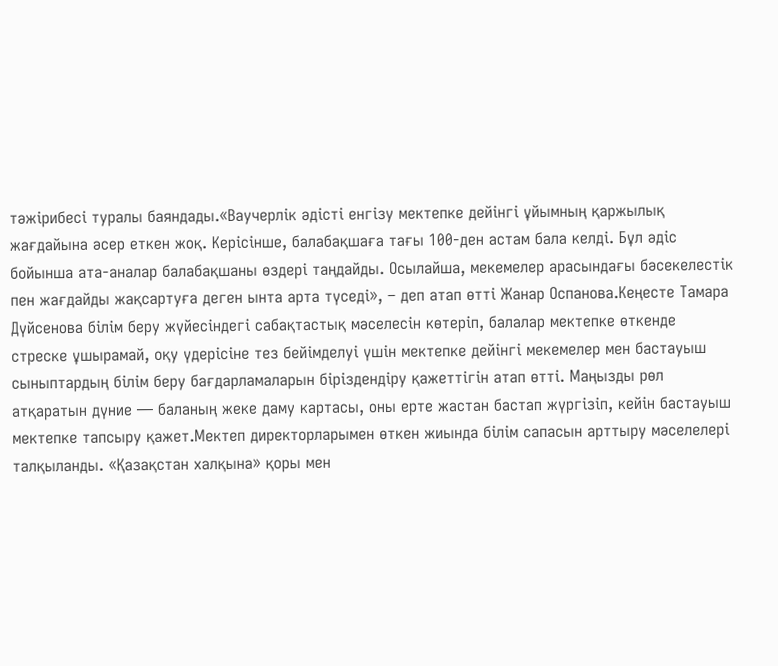тәжірибесі туралы баяндады.«Ваучерлік әдісті енгізу мектепке дейінгі ұйымның қаржылық жағдайына әсер еткен жоқ. Керісінше, балабақшаға тағы 100-ден астам бала келді. Бұл әдіс бойынша ата-аналар балабақшаны өздері таңдайды. Осылайша, мекемелер арасындағы бәсекелестік пен жағдайды жақсартуға деген ынта арта түседі», – деп атап өтті Жанар Оспанова.Кеңесте Тамара Дүйсенова білім беру жүйесіндегі сабақтастық мәселесін көтеріп, балалар мектепке өткенде стреске ұшырамай, оқу үдерісіне тез бейімделуі үшін мектепке дейінгі мекемелер мен бастауыш сыныптардың білім беру бағдарламаларын біріздендіру қажеттігін атап өтті. Маңызды рөл атқаратын дүние — баланың жеке даму картасы, оны ерте жастан бастап жүргізіп, кейін бастауыш мектепке тапсыру қажет.Мектеп директорларымен өткен жиында білім сапасын арттыру мәселелері талқыланды. «Қазақстан халқына» қоры мен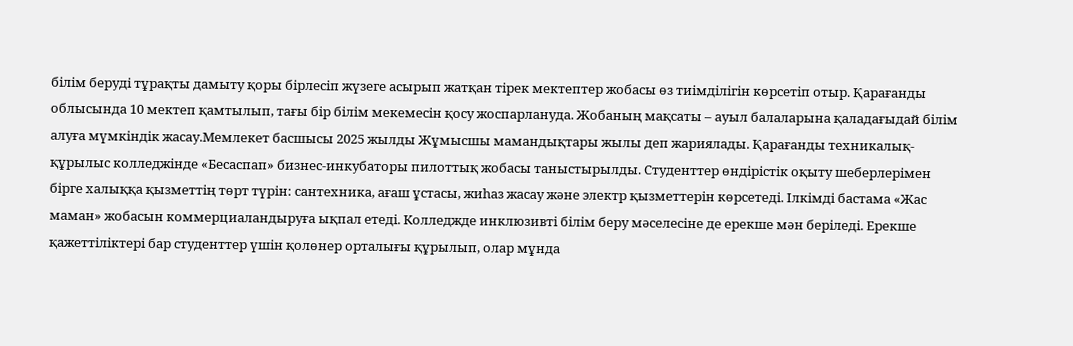білім беруді тұрақты дамыту қоры бірлесіп жүзеге асырып жатқан тірек мектептер жобасы өз тиімділігін көрсетіп отыр. Қарағанды облысында 10 мектеп қамтылып, тағы бір білім мекемесін қосу жоспарлануда. Жобаның мақсаты – ауыл балаларына қаладағыдай білім алуға мүмкіндік жасау.Мемлекет басшысы 2025 жылды Жұмысшы мамандықтары жылы деп жариялады. Қарағанды техникалық-құрылыс колледжінде «Бесаспап» бизнес-инкубаторы пилоттық жобасы таныстырылды. Студенттер өндірістік оқыту шеберлерімен бірге халыққа қызметтің төрт түрін: сантехника, ағаш ұстасы, жиһаз жасау және электр қызметтерін көрсетеді. Ілкімді бастама «Жас маман» жобасын коммерциаландыруға ықпал етеді. Колледжде инклюзивті білім беру мәселесіне де ерекше мән беріледі. Ерекше қажеттіліктері бар студенттер үшін қолөнер орталығы құрылып, олар мұнда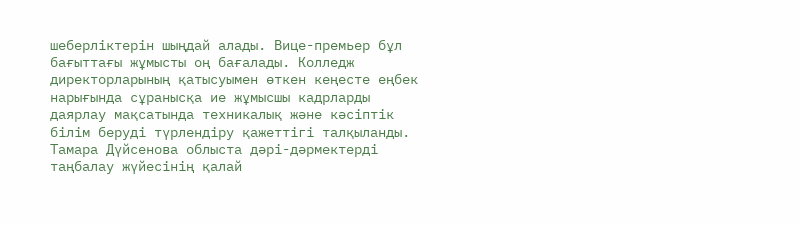шеберліктерін шыңдай алады. Вице-премьер бұл бағыттағы жұмысты оң бағалады. Колледж директорларының қатысуымен өткен кеңесте еңбек нарығында сұранысқа ие жұмысшы кадрларды даярлау мақсатында техникалық және кәсіптік білім беруді түрлендіру қажеттігі талқыланды. Тамара Дүйсенова облыста дәрі-дәрмектерді таңбалау жүйесінің қалай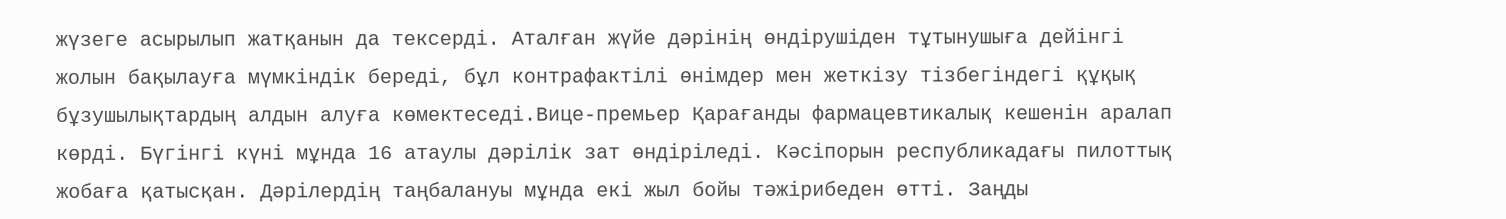жүзеге асырылып жатқанын да тексерді. Аталған жүйе дәрінің өндірушіден тұтынушыға дейінгі жолын бақылауға мүмкіндік береді, бұл контрафактілі өнімдер мен жеткізу тізбегіндегі құқық бұзушылықтардың алдын алуға көмектеседі.Вице-премьер Қарағанды фармацевтикалық кешенін аралап көрді. Бүгінгі күні мұнда 16 атаулы дәрілік зат өндіріледі. Кәсіпорын республикадағы пилоттық жобаға қатысқан. Дәрілердің таңбалануы мұнда екі жыл бойы тәжірибеден өтті. Заңды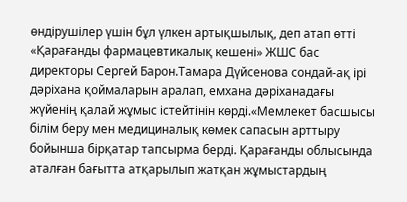өндірушілер үшін бұл үлкен артықшылық, деп атап өтті «Қарағанды фармацевтикалық кешені» ЖШС бас директоры Сергей Барон.Тамара Дүйсенова сондай-ақ ірі дәріхана қоймаларын аралап, емхана дәріханадағы жүйенің қалай жұмыс істейтінін көрді.«Мемлекет басшысы білім беру мен медициналық көмек сапасын арттыру бойынша бірқатар тапсырма берді. Қарағанды облысында аталған бағытта атқарылып жатқан жұмыстардың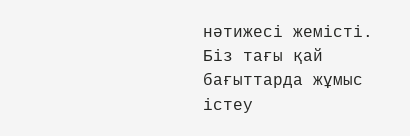нәтижесі жемісті. Біз тағы қай бағыттарда жұмыс істеу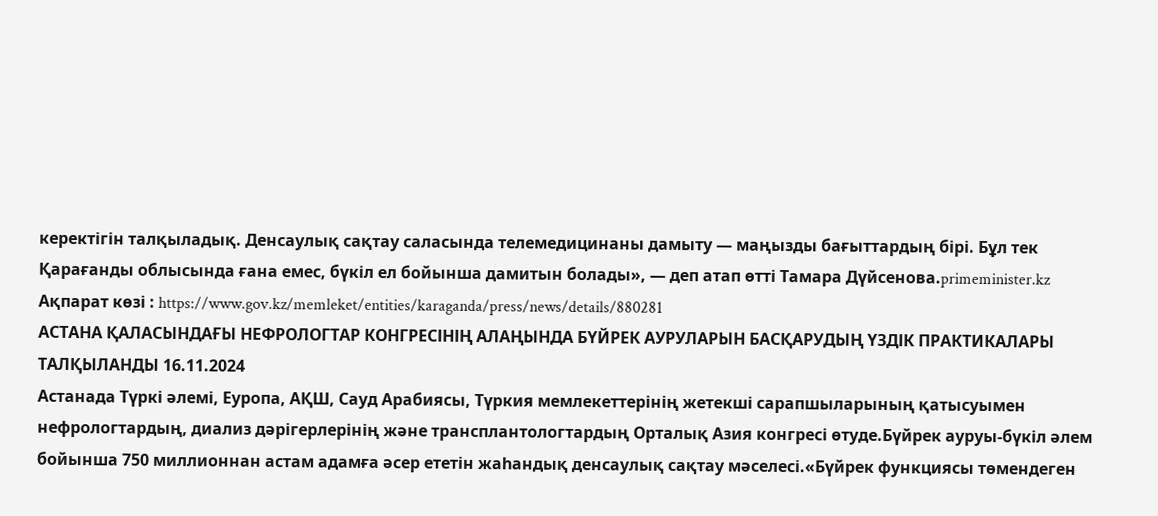керектігін талқыладық. Денсаулық сақтау саласында телемедицинаны дамыту — маңызды бағыттардың бірі. Бұл тек Қарағанды облысында ғана емес, бүкіл ел бойынша дамитын болады», — деп атап өтті Тамара Дүйсенова.primeminister.kz Ақпарат көзі : https://www.gov.kz/memleket/entities/karaganda/press/news/details/880281
АСТАНА ҚАЛАСЫНДАҒЫ НЕФРОЛОГТАР КОНГРЕСІНІҢ АЛАҢЫНДА БҮЙРЕК АУРУЛАРЫН БАСҚАРУДЫҢ ҮЗДІК ПРАКТИКАЛАРЫ ТАЛҚЫЛАНДЫ 16.11.2024
Астанада Түркі әлемі, Еуропа, АҚШ, Сауд Арабиясы, Түркия мемлекеттерінің жетекші сарапшыларының қатысуымен нефрологтардың, диализ дәрігерлерінің және трансплантологтардың Орталық Азия конгресі өтуде.Бүйрек ауруы-бүкіл әлем бойынша 750 миллионнан астам адамға әсер ететін жаһандық денсаулық сақтау мәселесі.«Бүйрек функциясы төмендеген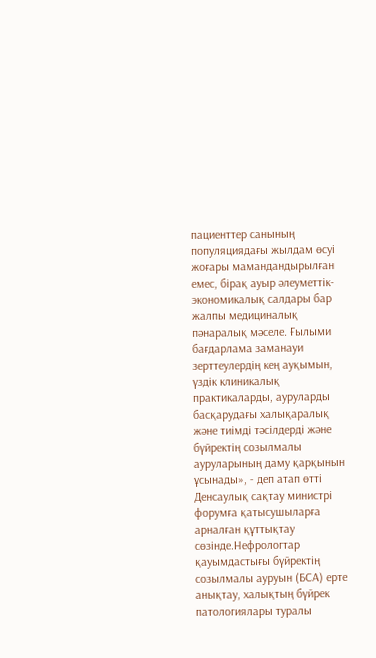пациенттер санының популяциядағы жылдам өсуі жоғары мамандандырылған емес, бірақ ауыр әлеуметтік-экономикалық салдары бар жалпы медициналық пәнаралық мәселе. Ғылыми бағдарлама заманауи зерттеулердің кең ауқымын, үздік клиникалық практикаларды, ауруларды басқарудағы халықаралық және тиімді тәсілдерді және бүйректің созылмалы ауруларының даму қарқынын ұсынады», - деп атап өтті Денсаулық сақтау министрі форумға қатысушыларға арналған құттықтау сөзінде.Нефрологтар қауымдастығы бүйректің созылмалы ауруын (БСА) ерте анықтау, халықтың бүйрек патологиялары туралы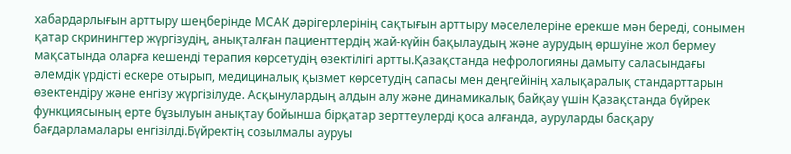хабардарлығын арттыру шеңберінде МСАК дәрігерлерінің сақтығын арттыру мәселелеріне ерекше мән береді, сонымен қатар скринингтер жүргізудің, анықталған пациенттердің жай-күйін бақылаудың және аурудың өршуіне жол бермеу мақсатында оларға кешенді терапия көрсетудің өзектілігі артты.Қазақстанда нефрологияны дамыту саласындағы әлемдік үрдісті ескере отырып, медициналық қызмет көрсетудің сапасы мен деңгейінің халықаралық стандарттарын өзектендіру және енгізу жүргізілуде. Асқынулардың алдын алу және динамикалық байқау үшін Қазақстанда бүйрек функциясының ерте бұзылуын анықтау бойынша бірқатар зерттеулерді қоса алғанда, ауруларды басқару бағдарламалары енгізілді.Бүйректің созылмалы ауруы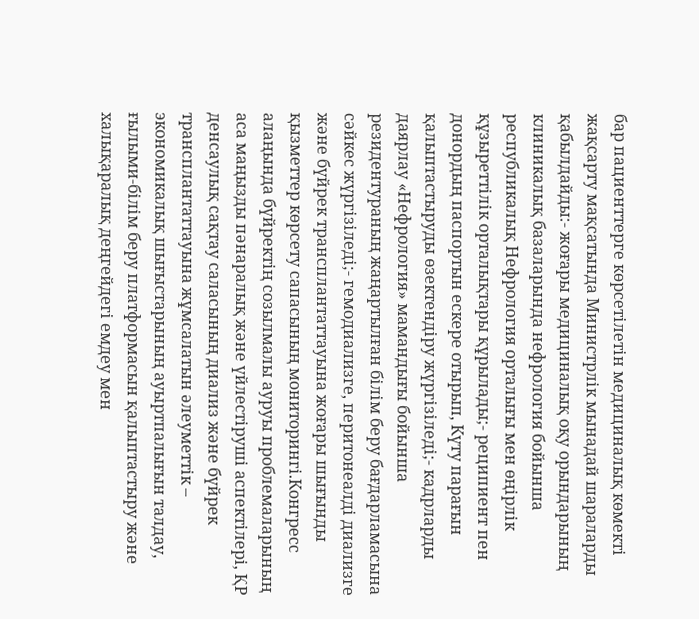бар пациенттерге көрсетілетін медициналық көмекті жақсарту мақсатында Министрлік мынадай шараларды қабылдайды:- жоғары медициналық оқу орындарының клиникалық базаларында нефрология бойынша республикалық Нефрология орталығы мен өңірлік құзыреттілік орталықтары құрылады;- реципиент пен донордың паспортын ескере отырып, Күту парағын қалыптастыруды өзектендіру жүргізіледі;- кадрларды даярлау «Нефрология» мамандығы бойынша резидентураның жаңартылған білім беру бағдарламасына сәйкес жүргізіледі;- гемодиализге, перитонеалді диализге және бүйрек трансплантаттауына жоғары шығынды қызметтер көрсету сапасының мониторингі.Конгресс алаңында бүйректің созылмалы ауруы проблемаларының аса маңызды пәнаралық және үйлестіруші аспектілері, ҚР денсаулық сақтау саласының диализ және бүйрек трансплантаттауына жұмсалатын әлеуметтік – экономикалық шығыстарының ауыртпалығын талдау, ғылыми-білім беру платформасын қалыптастыру және халықаралық деңгейдегі емдеу мен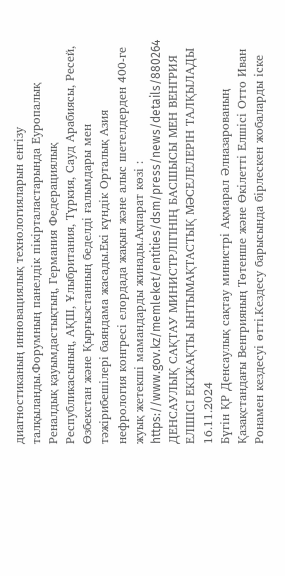диагностиканың инновациялық технологияларын енгізу талқыланды.Форумның панелдік пікірталастарында Еуропалық Реналдық қауымдастықтың, Германия Федерациялық Республикасының, АҚШ, Ұлыбритания, Түркия, Сауд Арабиясы, Ресей, Өзбекстан және Қырғызстанның беделді ғалымдары мен тәжірибешілері баяндама жасады.Екі күндік Орталық Азия нефрология конгресі елордада жақын және алыс шетелдерден 400-ге жуық жетекші мамандарды жинады.Ақпарат көзі : https://www.gov.kz/memleket/entities/dsm/press/news/details/880264
ДЕНСАУЛЫҚ САҚТАУ МИНИСТРЛІГІНІҢ БАСШЫСЫ МЕН ВЕНГРИЯ ЕЛШІСІ ЕКІЖАҚТЫ ЫНТЫМАҚТАСТЫҚ МӘСЕЛЕЛЕРІН ТАЛҚЫЛАДЫ 16.11.2024
Бүгін ҚР Денсаулық сақтау министрі Ақмарал Әлназарованың Қазақстандағы Венгрияның Төтенше және Өкілетті Елшісі Отто Иван Ронамен кездесуі өтті.Кездесу барысында бірлескен жобаларды іске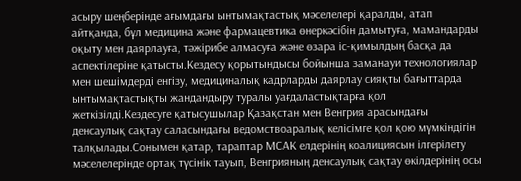асыру шеңберінде ағымдағы ынтымақтастық мәселелері қаралды, атап айтқанда, бұл медицина және фармацевтика өнеркәсібін дамытуға, мамандарды оқыту мен даярлауға, тәжірибе алмасуға және өзара іс-қимылдың басқа да аспектілеріне қатысты.Кездесу қорытындысы бойынша заманауи технологиялар мен шешімдерді енгізу, медициналық кадрларды даярлау сияқты бағыттарда ынтымақтастықты жандандыру туралы уағдаластықтарға қол жеткізілді.Кездесуге қатысушылар Қазақстан мен Венгрия арасындағы денсаулық сақтау саласындағы ведомствоаралық келісімге қол қою мүмкіндігін талқылады.Сонымен қатар, тараптар МСАК елдерінің коалициясын ілгерілету мәселелерінде ортақ түсінік тауып, Венгрияның денсаулық сақтау өкілдерінің осы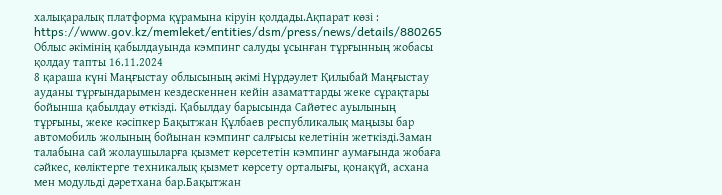халықаралық платформа құрамына кіруін қолдады.Ақпарат көзі : https://www.gov.kz/memleket/entities/dsm/press/news/details/880265
Облыс әкімінің қабылдауында кэмпинг салуды ұсынған тұрғынның жобасы қолдау тапты 16.11.2024
8 қараша күні Маңғыстау облысының әкімі Нұрдәулет Қилыбай Маңғыстау ауданы тұрғындарымен кездескеннен кейін азаматтарды жеке сұрақтары бойынша қабылдау өткізді. Қабылдау барысында Сайөтес ауылының тұрғыны, жеке кәсіпкер Бақытжан Құлбаев республикалық маңызы бар автомобиль жолының бойынан кэмпинг салғысы келетінін жеткізді.Заман талабына сай жолаушыларға қызмет көрсететін кэмпинг аумағында жобаға сәйкес, көліктерге техникалық қызмет көрсету орталығы, қонақүй, асхана мен модульді дәретхана бар.Бақытжан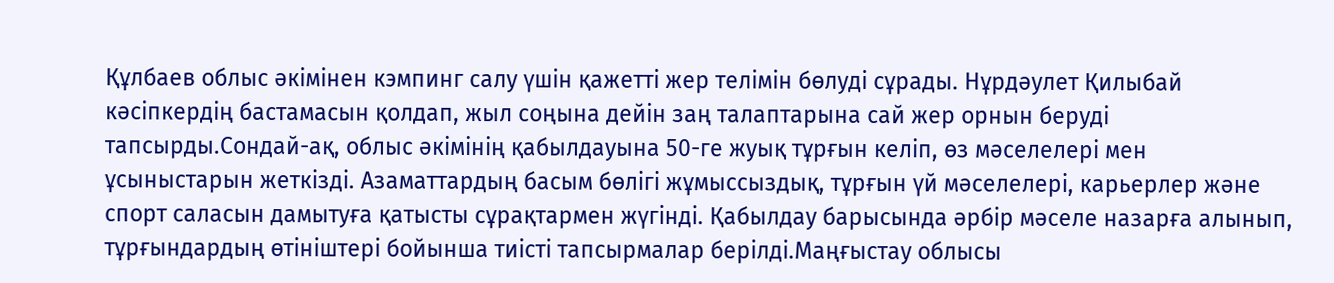Құлбаев облыс әкімінен кэмпинг салу үшін қажетті жер телімін бөлуді сұрады. Нұрдәулет Қилыбай кәсіпкердің бастамасын қолдап, жыл соңына дейін заң талаптарына сай жер орнын беруді тапсырды.Сондай-ақ, облыс әкімінің қабылдауына 50-ге жуық тұрғын келіп, өз мәселелері мен ұсыныстарын жеткізді. Азаматтардың басым бөлігі жұмыссыздық, тұрғын үй мәселелері, карьерлер және спорт саласын дамытуға қатысты сұрақтармен жүгінді. Қабылдау барысында әрбір мәселе назарға алынып, тұрғындардың өтініштері бойынша тиісті тапсырмалар берілді.Маңғыстау облысы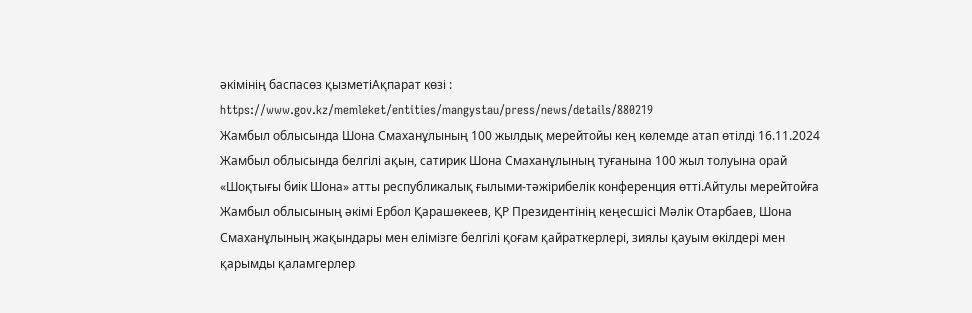әкімінің баспасөз қызметіАқпарат көзі : https://www.gov.kz/memleket/entities/mangystau/press/news/details/880219
Жамбыл облысында Шона Смаханұлының 100 жылдық мерейтойы кең көлемде атап өтілді 16.11.2024
Жамбыл облысында белгілі ақын, сатирик Шона Смаханұлының туғанына 100 жыл толуына орай «Шоқтығы биік Шона» атты республикалық ғылыми-тәжірибелік конференция өтті.Айтулы мерейтойға Жамбыл облысының әкімі Ербол Қарашөкеев, ҚР Президентінің кеңесшісі Мәлік Отарбаев, Шона Смаханұлының жақындары мен елімізге белгілі қоғам қайраткерлері, зиялы қауым өкілдері мен қарымды қаламгерлер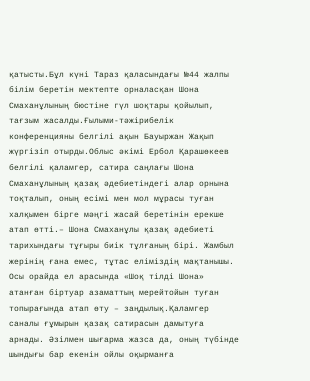қатысты.Бұл күні Тараз қаласындағы №44 жалпы білім беретін мектепте орналасқан Шона Смаханұлының бюстіне гүл шоқтары қойылып, тағзым жасалды.Ғылыми-тәжірибелік конференцияны белгілі ақын Бауыржан Жақып жүргізіп отырды.Облыс әкімі Ербол Қарашөкеев белгілі қаламгер, сатира саңлағы Шона Смаханұлының қазақ әдебиетіндегі алар орнына тоқталып, оның есімі мен мол мұрасы туған халқымен бірге мәңгі жасай беретінін ерекше атап өтті.– Шона Смаханұлы қазақ әдебиеті тарихындағы тұғыры биік тұлғаның бірі. Жамбыл жерінің ғана емес, тұтас еліміздің мақтанышы. Осы орайда ел арасында «Шоқ тілді Шона» атанған біртуар азаматтың мерейтойын туған топырағында атап өту – заңдылық.Қаламгер саналы ғұмырын қазақ сатирасын дамытуға арнады. Әзілмен шығарма жазса да, оның түбінде шындығы бар екенін ойлы оқырманға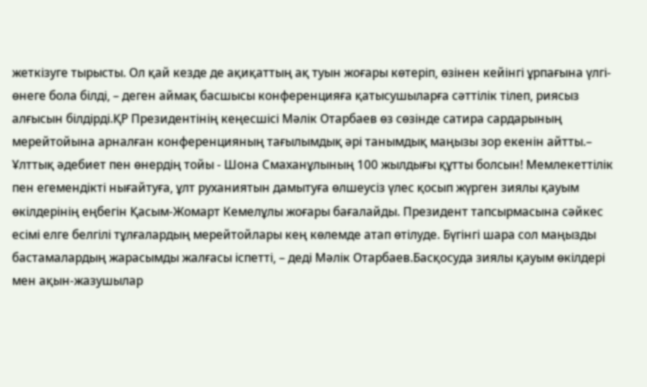жеткізуге тырысты. Ол қай кезде де ақиқаттың ақ туын жоғары көтеріп, өзінен кейінгі ұрпағына үлгі-өнеге бола білді, – деген аймақ басшысы конференцияға қатысушыларға сәттілік тілеп, риясыз алғысын білдірді.ҚР Президентінің кеңесшісі Мәлік Отарбаев өз сөзінде сатира сардарының мерейтойына арналған конференцияның тағылымдық әрі танымдық маңызы зор екенін айтты.– Ұлттық әдебиет пен өнердің тойы - Шона Смаханұлының 100 жылдығы құтты болсын! Мемлекеттілік пен егемендікті нығайтуға, ұлт руханиятын дамытуға өлшеусіз үлес қосып жүрген зиялы қауым өкілдерінің еңбегін Қасым-Жомарт Кемелұлы жоғары бағалайды. Президент тапсырмасына сәйкес есімі елге белгілі тұлғалардың мерейтойлары кең көлемде атап өтілуде. Бүгінгі шара сол маңызды бастамалардың жарасымды жалғасы іспетті, – деді Мәлік Отарбаев.Басқосуда зиялы қауым өкілдері мен ақын-жазушылар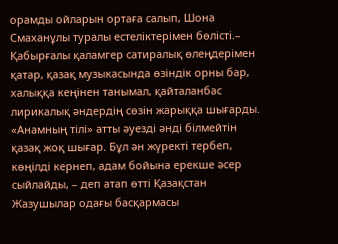орамды ойларын ортаға салып, Шона Смаханұлы туралы естеліктерімен бөлісті.– Қабырғалы қаламгер сатиралық өлеңдерімен қатар, қазақ музыкасында өзіндік орны бар, халыққа кеңінен танымал, қайталанбас лирикалық әндердің сөзін жарыққа шығарды. «Анамның тілі» атты әуезді әнді білмейтін қазақ жоқ шығар. Бұл ән жүректі тербеп, көңілді кернеп, адам бойына ерекше әсер сыйлайды, – деп атап өтті Қазақстан Жазушылар одағы басқармасы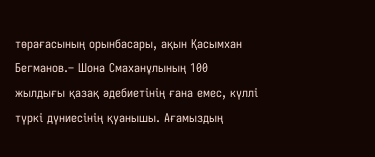төрағасының орынбасары, ақын Қасымхан Бегманов.– Шона Смаханұлының 100 жылдығы қазақ әдебиетінің ғана емес, күллі түркі дүниесінің қуанышы. Ағамыздың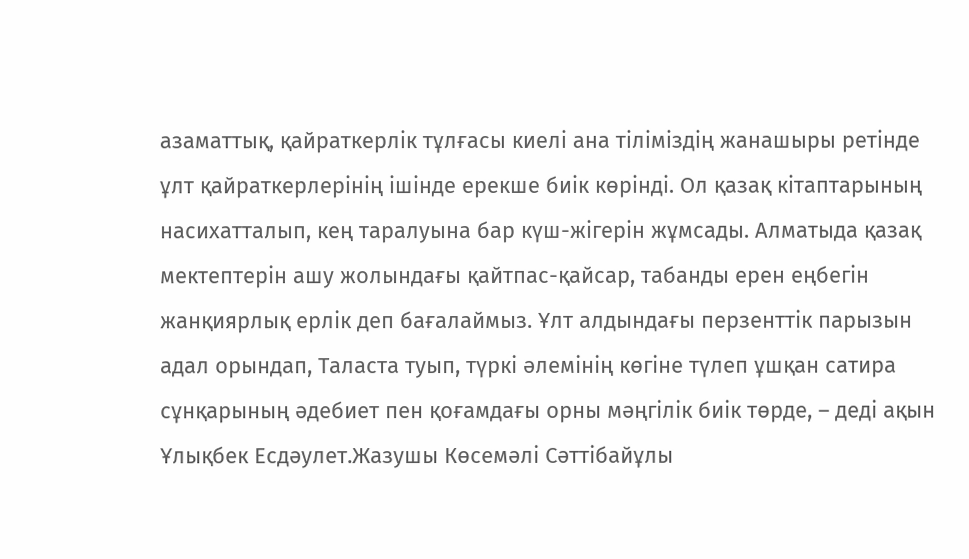азаматтық, қайраткерлік тұлғасы киелі ана тіліміздің жанашыры ретінде ұлт қайраткерлерінің ішінде ерекше биік көрінді. Ол қазақ кітаптарының насихатталып, кең таралуына бар күш-жігерін жұмсады. Алматыда қазақ мектептерін ашу жолындағы қайтпас-қайсар, табанды ерен еңбегін жанқиярлық ерлік деп бағалаймыз. Ұлт алдындағы перзенттік парызын адал орындап, Таласта туып, түркі әлемінің көгіне түлеп ұшқан сатира сұнқарының әдебиет пен қоғамдағы орны мәңгілік биік төрде, – деді ақын Ұлықбек Есдәулет.Жазушы Көсемәлі Сәттібайұлы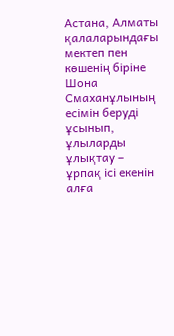Астана, Алматы қалаларындағы мектеп пен көшенің біріне Шона Смаханұлының есімін беруді ұсынып, ұлыларды ұлықтау – ұрпақ ісі екенін алға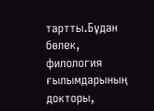тартты.Бұдан бөлек, филология ғылымдарының докторы,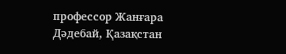профессор Жанғара Дәдебай, Қазақстан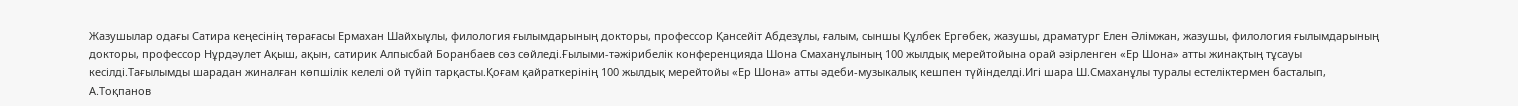Жазушылар одағы Сатира кеңесінің төрағасы Ермахан Шайхыұлы, филология ғылымдарының докторы, профессор Қансейіт Абдезұлы, ғалым, сыншы Құлбек Ергөбек, жазушы, драматург Елен Әлімжан, жазушы, филология ғылымдарының докторы, профессор Нұрдәулет Ақыш, ақын, сатирик Алпысбай Боранбаев сөз сөйледі.Ғылыми-тәжірибелік конференцияда Шона Смаханұлының 100 жылдық мерейтойына орай әзірленген «Ер Шона» атты жинақтың тұсауы кесілді.Тағылымды шарадан жиналған көпшілік келелі ой түйіп тарқасты.Қоғам қайраткерінің 100 жылдық мерейтойы «Ер Шона» атты әдеби-музыкалық кешпен түйінделді.Игі шара Ш.Смаханұлы туралы естеліктермен басталып, А.Тоқпанов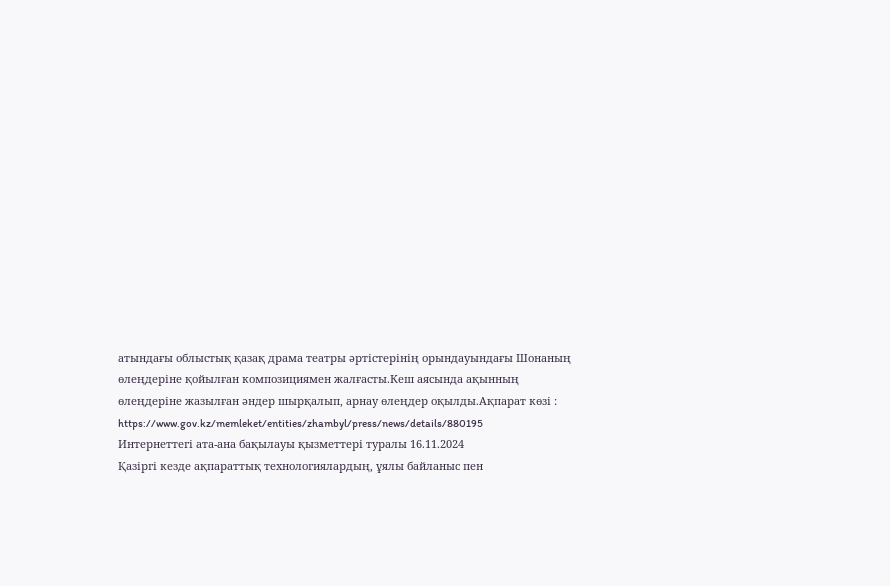атындағы облыстық қазақ драма театры әртістерінің орындауындағы Шонаның өлеңдеріне қойылған композициямен жалғасты.Кеш аясында ақынның өлеңдеріне жазылған әндер шырқалып, арнау өлеңдер оқылды.Ақпарат көзі : https://www.gov.kz/memleket/entities/zhambyl/press/news/details/880195
Интернеттегі ата-ана бақылауы қызметтері туралы 16.11.2024
Қазіргі кезде ақпараттық технологиялардың, ұялы байланыс пен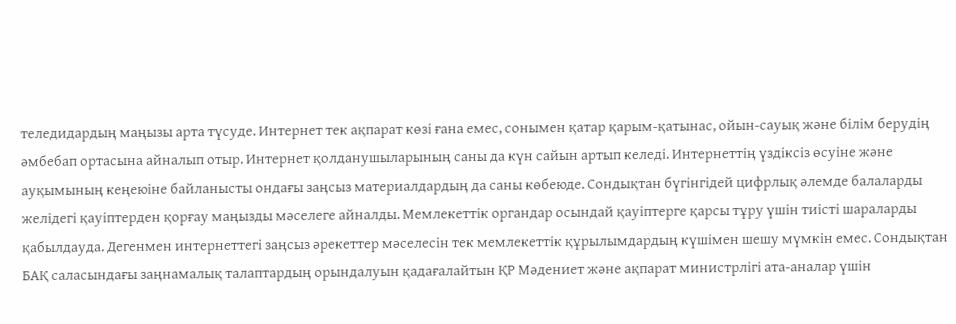теледидардың маңызы арта түсуде. Интернет тек ақпарат көзі ғана емес, сонымен қатар қарым-қатынас, ойын-сауық және білім берудің әмбебап ортасына айналып отыр. Интернет қолданушыларының саны да күн сайын артып келеді. Интернеттің үздіксіз өсуіне және ауқымының кеңеюіне байланысты ондағы заңсыз материалдардың да саны көбеюде. Сондықтан бүгінгідей цифрлық әлемде балаларды желідегі қауіптерден қорғау маңызды мәселеге айналды. Мемлекеттік органдар осындай қауіптерге қарсы тұру үшін тиісті шараларды қабылдауда. Дегенмен интернеттегі заңсыз әрекеттер мәселесін тек мемлекеттік құрылымдардың күшімен шешу мүмкін емес. Сондықтан БАҚ саласындағы заңнамалық талаптардың орындалуын қадағалайтын ҚР Мәдениет және ақпарат министрлігі ата-аналар үшін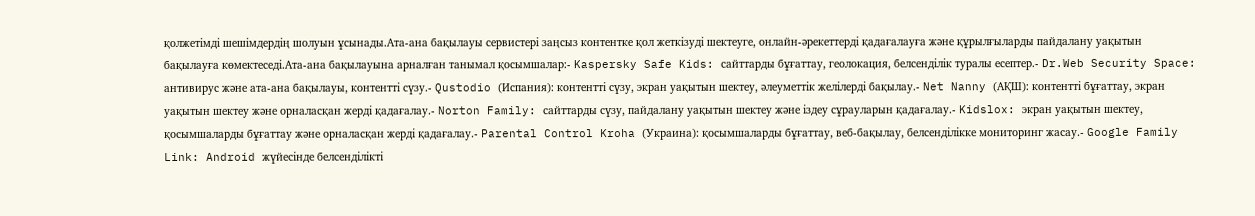қолжетімді шешімдердің шолуын ұсынады.Ата-ана бақылауы сервистері заңсыз контентке қол жеткізуді шектеуге, онлайн-әрекеттерді қадағалауға және құрылғыларды пайдалану уақытын бақылауға көмектеседі.Ата-ана бақылауына арналған танымал қосымшалар:- Kaspersky Safe Kids: сайттарды бұғаттау, геолокация, белсенділік туралы есептер.- Dr.Web Security Space: антивирус және ата-ана бақылауы, контентті сүзу.- Qustodio (Испания): контентті сүзу, экран уақытын шектеу, әлеуметтік желілерді бақылау.- Net Nanny (АҚШ): контентті бұғаттау, экран уақытын шектеу және орналасқан жерді қадағалау.- Norton Family: сайттарды сүзу, пайдалану уақытын шектеу және іздеу сұрауларын қадағалау.- Kidslox: экран уақытын шектеу, қосымшаларды бұғаттау және орналасқан жерді қадағалау.- Parental Control Kroha (Украина): қосымшаларды бұғаттау, веб-бақылау, белсенділікке мониторинг жасау.- Google Family Link: Android жүйесінде белсенділікті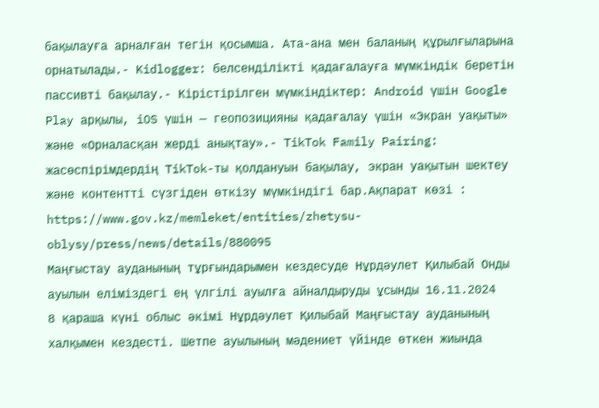бақылауға арналған тегін қосымша. Ата-ана мен баланың құрылғыларына орнатылады.- Kidlogger: белсенділікті қадағалауға мүмкіндік беретін пассивті бақылау.- Кірістірілген мүмкіндіктер: Android үшін Google Play арқылы, iOS үшін — геопозицияны қадағалау үшін «Экран уақыты» және «Орналасқан жерді анықтау».- TikTok Family Pairing: жасөспірімдердің TikTok-ты қолдануын бақылау, экран уақытын шектеу және контентті сүзгіден өткізу мүмкіндігі бар.Ақпарат көзі : https://www.gov.kz/memleket/entities/zhetysu-oblysy/press/news/details/880095
Маңғыстау ауданының тұрғындарымен кездесуде Нұрдәулет Қилыбай Онды ауылын еліміздегі ең үлгілі ауылға айналдыруды ұсынды 16.11.2024
8 қараша күні облыс әкімі Нұрдәулет Қилыбай Маңғыстау ауданының халқымен кездесті. Шетпе ауылының мәдениет үйінде өткен жиында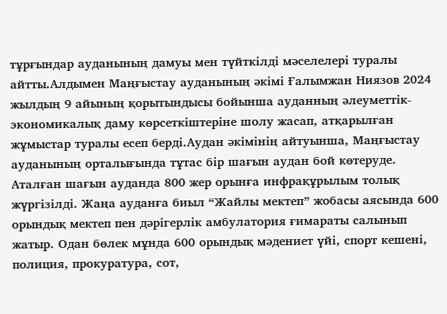тұрғындар ауданының дамуы мен түйткілді мәселелері туралы айтты.Алдымен Маңғыстау ауданының әкімі Ғалымжан Ниязов 2024 жылдың 9 айының қорытындысы бойынша ауданның әлеуметтік-экономикалық даму көрсеткіштеріне шолу жасап, атқарылған жұмыстар туралы есеп берді.Аудан әкімінің айтуынша, Маңғыстау ауданының орталығында тұтас бір шағын аудан бой көтеруде. Аталған шағын ауданда 800 жер орынға инфрақұрылым толық жүргізілді. Жаңа ауданға биыл “Жайлы мектеп” жобасы аясында 600 орындық мектеп пен дәрігерлік амбулатория ғимараты салынып жатыр. Одан бөлек мұнда 600 орындық мәдениет үйі, спорт кешені, полиция, прокуратура, сот,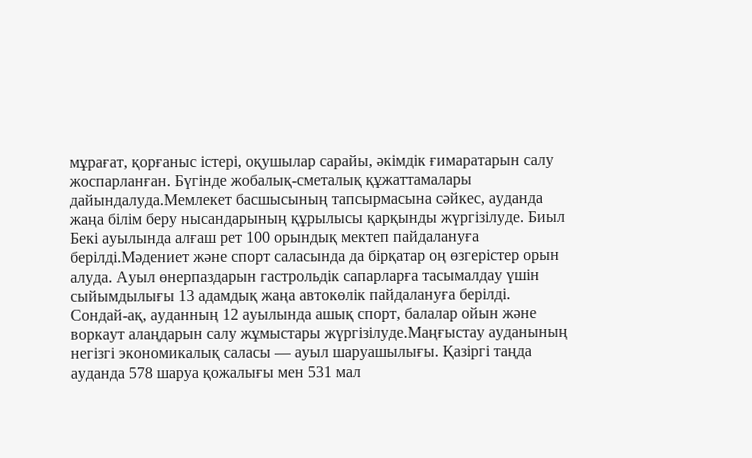мұрағат, қорғаныс істері, оқушылар сарайы, әкімдік ғимаратарын салу жоспарланған. Бүгінде жобалық-сметалық құжаттамалары дайындалуда.Мемлекет басшысының тапсырмасына сәйкес, ауданда жаңа білім беру нысандарының құрылысы қарқынды жүргізілуде. Биыл Бекі ауылында алғаш рет 100 орындық мектеп пайдалануға берілді.Мәдениет және спорт саласында да бірқатар оң өзгерістер орын алуда. Ауыл өнерпаздарын гастрольдік сапарларға тасымалдау үшін сыйымдылығы 13 адамдық жаңа автокөлік пайдалануға берілді. Сондай-ақ, ауданның 12 ауылында ашық спорт, балалар ойын және воркаут алаңдарын салу жұмыстары жүргізілуде.Маңғыстау ауданының негізгі экономикалық саласы — ауыл шаруашылығы. Қазіргі таңда ауданда 578 шаруа қожалығы мен 531 мал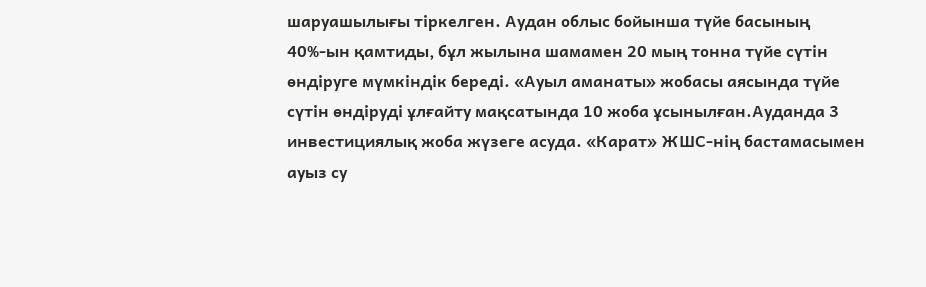шаруашылығы тіркелген. Аудан облыс бойынша түйе басының 40%-ын қамтиды, бұл жылына шамамен 20 мың тонна түйе сүтін өндіруге мүмкіндік береді. «Ауыл аманаты» жобасы аясында түйе сүтін өндіруді ұлғайту мақсатында 10 жоба ұсынылған.Ауданда 3 инвестициялық жоба жүзеге асуда. «Карат» ЖШС-нің бастамасымен ауыз су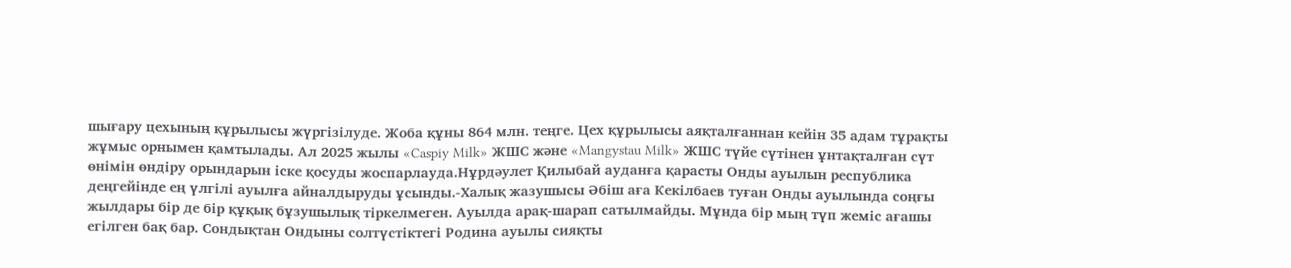шығару цехының құрылысы жүргізілуде. Жоба құны 864 млн. теңге. Цех құрылысы аяқталғаннан кейін 35 адам тұрақты жұмыс орнымен қамтылады. Ал 2025 жылы «Caspiy Milk» ЖШС және «Mangystau Milk» ЖШС түйе сүтінен ұнтақталған сүт өнімін өндіру орындарын іске қосуды жоспарлауда.Нұрдәулет Қилыбай ауданға қарасты Онды ауылын республика деңгейінде ең үлгілі ауылға айналдыруды ұсынды.-Халық жазушысы Әбіш аға Кекілбаев туған Онды ауылында соңғы жылдары бір де бір құқық бұзушылық тіркелмеген. Ауылда арақ-шарап сатылмайды. Мұнда бір мың түп жеміс ағашы егілген бақ бар. Сондықтан Ондыны солтүстіктегі Родина ауылы сияқты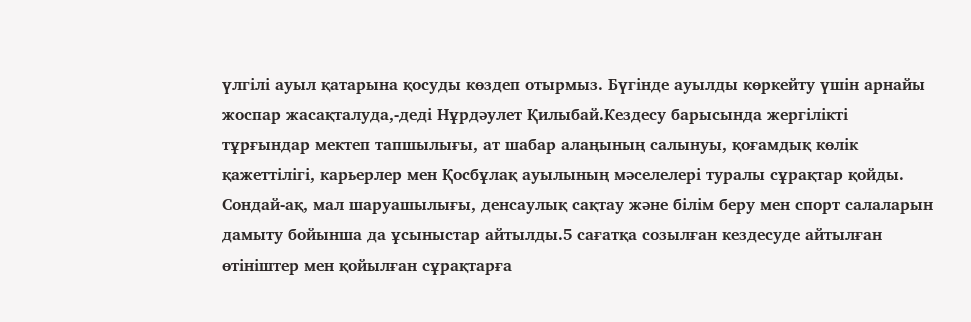үлгілі ауыл қатарына қосуды көздеп отырмыз. Бүгінде ауылды көркейту үшін арнайы жоспар жасақталуда,-деді Нұрдәулет Қилыбай.Кездесу барысында жергілікті тұрғындар мектеп тапшылығы, ат шабар алаңының салынуы, қоғамдық көлік қажеттілігі, карьерлер мен Қосбұлақ ауылының мәселелері туралы сұрақтар қойды. Сондай-ақ, мал шаруашылығы, денсаулық сақтау және білім беру мен спорт салаларын дамыту бойынша да ұсыныстар айтылды.5 сағатқа созылған кездесуде айтылған өтініштер мен қойылған сұрақтарға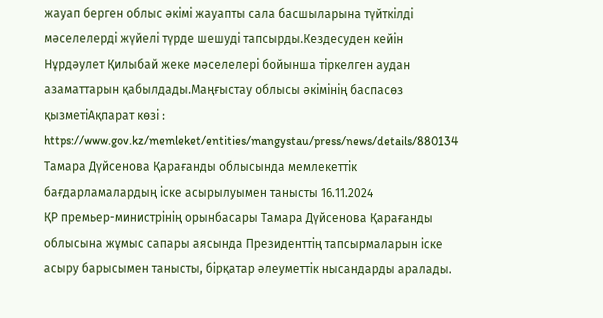жауап берген облыс әкімі жауапты сала басшыларына түйткілді мәселелерді жүйелі түрде шешуді тапсырды.Кездесуден кейін Нұрдәулет Қилыбай жеке мәселелері бойынша тіркелген аудан азаматтарын қабылдады.Маңғыстау облысы әкімінің баспасөз қызметіАқпарат көзі : https://www.gov.kz/memleket/entities/mangystau/press/news/details/880134
Тамара Дүйсенова Қарағанды облысында мемлекеттік бағдарламалардың іске асырылуымен танысты 16.11.2024
ҚР премьер-министрінің орынбасары Тамара Дүйсенова Қарағанды облысына жұмыс сапары аясында Президенттің тапсырмаларын іске асыру барысымен танысты, бірқатар әлеуметтік нысандарды аралады.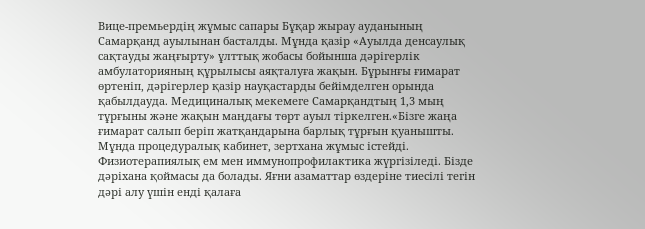Вице-премьердің жұмыс сапары Бұқар жырау ауданының Самарқанд ауылынан басталды. Мұнда қазір «Ауылда денсаулық сақтауды жаңғырту» ұлттық жобасы бойынша дәрігерлік амбулаторияның құрылысы аяқталуға жақын. Бұрынғы ғимарат өртеніп, дәрігерлер қазір науқастарды бейімделген орында қабылдауда. Медициналық мекемеге Самарқандтың 1,3 мың тұрғыны және жақын маңдағы төрт ауыл тіркелген.«Бізге жаңа ғимарат салып беріп жатқандарына барлық тұрғын қуанышты. Мұнда процедуралық кабинет, зертхана жұмыс істейді. Физиотерапиялық ем мен иммунопрофилактика жүргізіледі. Бізде дәріхана қоймасы да болады. Яғни азаматтар өздеріне тиесілі тегін дәрі алу үшін енді қалаға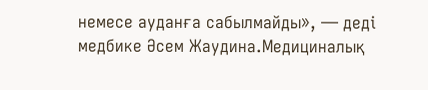немесе ауданға сабылмайды», — деді медбике Әсем Жаудина.Медициналық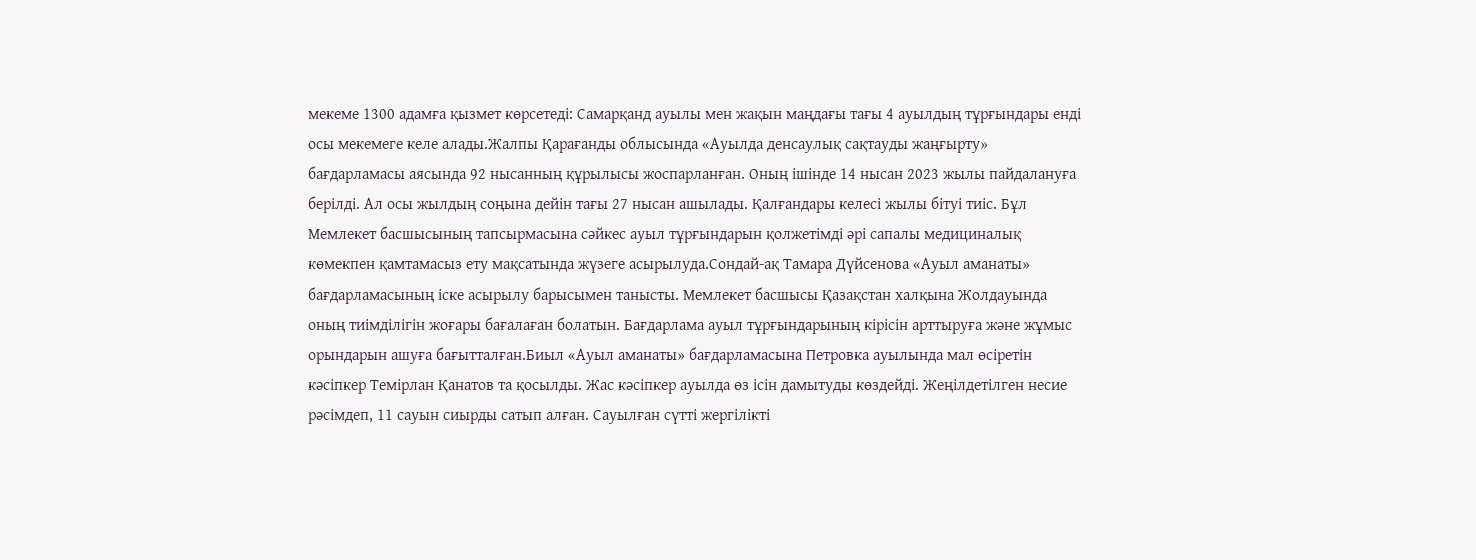мекеме 1300 адамға қызмет көрсетеді: Самарқанд ауылы мен жақын маңдағы тағы 4 ауылдың тұрғындары енді осы мекемеге келе алады.Жалпы Қарағанды облысында «Ауылда денсаулық сақтауды жаңғырту» бағдарламасы аясында 92 нысанның құрылысы жоспарланған. Оның ішінде 14 нысан 2023 жылы пайдалануға берілді. Ал осы жылдың соңына дейін тағы 27 нысан ашылады. Қалғандары келесі жылы бітуі тиіс. Бұл Мемлекет басшысының тапсырмасына сәйкес ауыл тұрғындарын қолжетімді әрі сапалы медициналық көмекпен қамтамасыз ету мақсатында жүзеге асырылуда.Сондай-ақ Тамара Дүйсенова «Ауыл аманаты» бағдарламасының іске асырылу барысымен танысты. Мемлекет басшысы Қазақстан халқына Жолдауында оның тиімділігін жоғары бағалаған болатын. Бағдарлама ауыл тұрғындарының кірісін арттыруға және жұмыс орындарын ашуға бағытталған.Биыл «Ауыл аманаты» бағдарламасына Петровка ауылында мал өсіретін кәсіпкер Темірлан Қанатов та қосылды. Жас кәсіпкер ауылда өз ісін дамытуды көздейді. Жеңілдетілген несие рәсімдеп, 11 сауын сиырды сатып алған. Сауылған сүтті жергілікті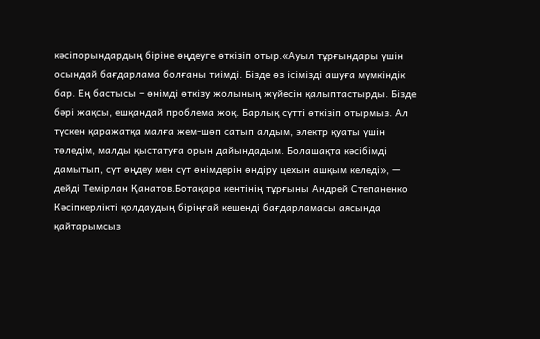кәсіпорындардың біріне өңдеуге өткізіп отыр.«Ауыл тұрғындары үшін осындай бағдарлама болғаны тиімді. Бізде өз ісімізді ашуға мүмкіндік бар. Ең бастысы – өнімді өткізу жолының жүйесін қалыптастырды. Бізде бәрі жақсы, ешқандай проблема жоқ. Барлық сүтті өткізіп отырмыз. Ал түскен қаражатқа малға жем-шөп сатып алдым, электр қуаты үшін төледім, малды қыстатуға орын дайындадым. Болашақта кәсібімді дамытып, сүт өңдеу мен сүт өнімдерін өндіру цехын ашқым келеді», — дейді Темірлан Қанатов.Ботақара кентінің тұрғыны Андрей Степаненко Кәсіпкерлікті қолдаудың біріңғай кешенді бағдарламасы аясында қайтарымсыз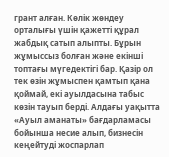грант алған. Көлік жөндеу орталығы үшін қажетті құрал жабдық сатып алыпты. Бұрын жұмыссыз болған және екінші топтағы мүгедектігі бар. Қазір ол тек өзін жұмыспен қамтып қана қоймай, екі ауылдасына табыс көзін тауып берді. Алдағы уақытта «Ауыл аманаты» бағдарламасы бойынша несие алып, бизнесін кеңейтуді жоспарлап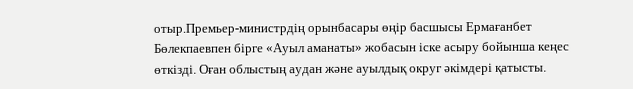отыр.Премьер-министрдің орынбасары өңір басшысы Ермағанбет Бөлекпаевпен бірге «Ауыл аманаты» жобасын іске асыру бойынша кеңес өткізді. Оған облыстың аудан және ауылдық округ әкімдері қатысты.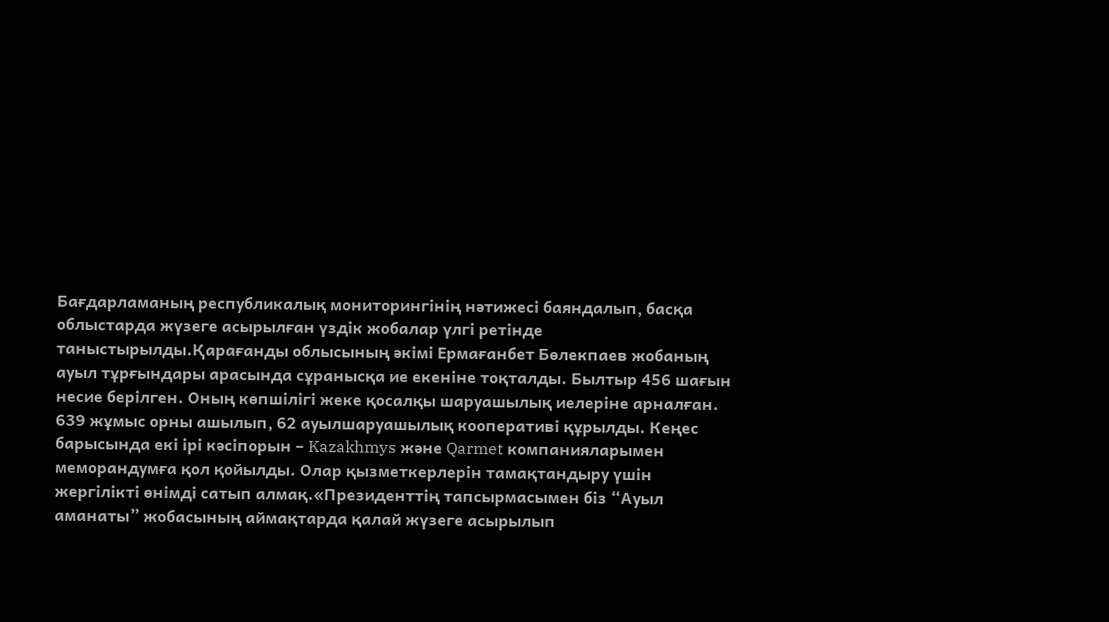Бағдарламаның республикалық мониторингінің нәтижесі баяндалып, басқа облыстарда жүзеге асырылған үздік жобалар үлгі ретінде таныстырылды.Қарағанды облысының әкімі Ермағанбет Бөлекпаев жобаның ауыл тұрғындары арасында сұранысқа ие екеніне тоқталды. Былтыр 456 шағын несие берілген. Оның көпшілігі жеке қосалқы шаруашылық иелеріне арналған. 639 жұмыс орны ашылып, 62 ауылшаруашылық кооперативі құрылды. Кеңес барысында екі ірі кәсіпорын – Kazakhmys және Qarmet компанияларымен меморандумға қол қойылды. Олар қызметкерлерін тамақтандыру үшін жергілікті өнімді сатып алмақ.«Президенттің тапсырмасымен біз “Ауыл аманаты” жобасының аймақтарда қалай жүзеге асырылып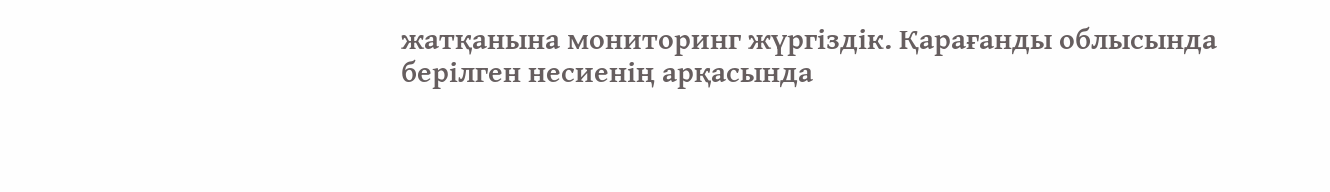жатқанына мониторинг жүргіздік. Қарағанды облысында берілген несиенің арқасында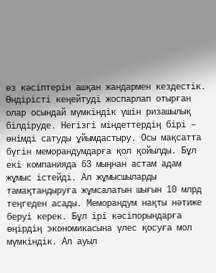өз кәсіптерін ашқан жандармен кездестік. Өндірісті кеңейтуді жоспарлап отырған олар осындай мүмкіндік үшін ризашылық білдіруде. Негізгі міндеттердің бірі – өнімді сатуды ұйымдастыру. Осы мақсатта бүгін меморандумдарға қол қойылды. Бұл екі компанияда 63 мыңнан астам адам жұмыс істейді. Ал жұмысшыларды тамақтандыруға жұмсалатын шығын 10 млрд теңгеден асады. Меморандум нақты нәтиже беруі керек. Бұл ірі кәсіпорындарға өңірдің экономикасына үлес қосуға мол мүмкіндік. Ал ауыл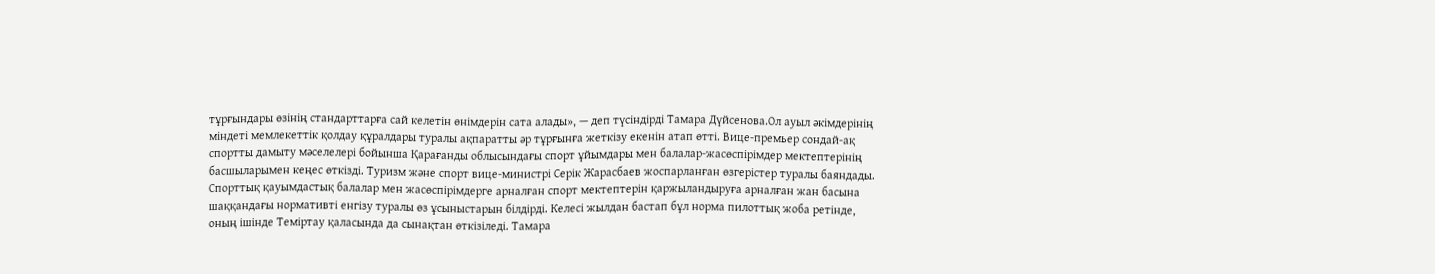тұрғындары өзінің стандарттарға сай келетін өнімдерін сата алады», — деп түсіндірді Тамара Дүйсенова.Ол ауыл әкімдерінің міндеті мемлекеттік қолдау құралдары туралы ақпаратты әр тұрғынға жеткізу екенін атап өтті. Вице-премьер сондай-ақ спортты дамыту мәселелері бойынша Қарағанды облысындағы спорт ұйымдары мен балалар-жасөспірімдер мектептерінің басшыларымен кеңес өткізді. Туризм және спорт вице-министрі Серік Жарасбаев жоспарланған өзгерістер туралы баяндады. Спорттық қауымдастық балалар мен жасөспірімдерге арналған спорт мектептерін қаржыландыруға арналған жан басына шаққандағы нормативті енгізу туралы өз ұсыныстарын білдірді. Келесі жылдан бастап бұл норма пилоттық жоба ретінде, оның ішінде Теміртау қаласында да сынақтан өткізіледі. Тамара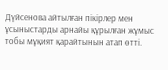Дүйсенова айтылған пікірлер мен ұсыныстарды арнайы құрылған жұмыс тобы мұқият қарайтынын атап өтті.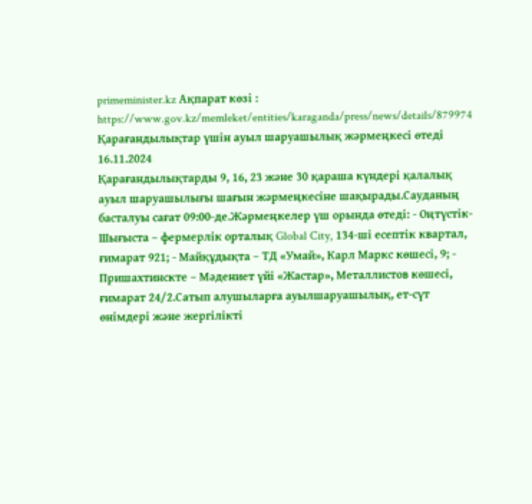primeminister.kz Ақпарат көзі : https://www.gov.kz/memleket/entities/karaganda/press/news/details/879974
Қарағандылықтар үшін ауыл шаруашылық жәрмеңкесі өтеді 16.11.2024
Қарағандылықтарды 9, 16, 23 және 30 қараша күндері қалалық ауыл шаруашылығы шағын жәрмеңкесіне шақырады.Сауданың басталуы сағат 09:00-де.Жәрмеңкелер үш орында өтеді: - Оңтүстік-Шығыста – фермерлік орталық Global City, 134-ші есептік квартал, ғимарат 921; - Майқұдықта – ТД «Умай», Карл Маркс көшесі, 9; - Пришахтинскте – Мәдениет үйі «Жастар», Металлистов көшесі, ғимарат 24/2.Сатып алушыларға ауылшаруашылық, ет-сүт өнімдері және жергілікті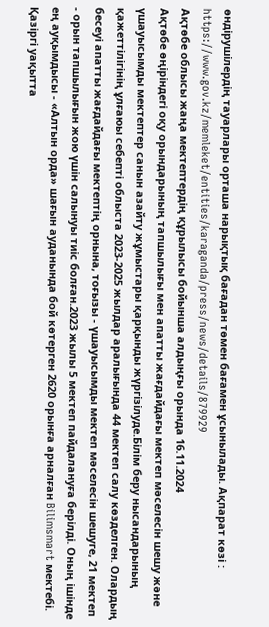өндірушілердің тауарлары орташа нарықтық бағадан төмен бағамен ұсынылады. Ақпарат көзі : https://www.gov.kz/memleket/entities/karaganda/press/news/details/879929
Ақтөбе облысы жаңа мектептердің құрылысы бойынша алдыңғы орында 16.11.2024
Ақтөбе өңіріндегі оқу орындарының тапшылығы мен апатты жағдайдағы мектеп мәселесін шешу және үшауысымды мектептер санын азайту жұмыстары қарқынды жүргізілуде.Білім беру нысандарының қажеттілігінің ұлғаюы себепті облыста 2023-2025 жылдар аралығында 44 мектеп салу көзделген. Олардың бесеуі апатты жағдайдағы мектептің орнына, тоғызы - үшауысымды мектеп мәселесін шешуге, 21 мектеп - орын тапшылығын жою үшін салынуы тиіс болған.2023 жылы 5 мектеп пайдалануға берілді. Оның ішінде ең ауқымдысы - «Алтын орда» шағын ауданында бой көтерген 2620 орынға арналған Bilimsmart мектебі. Қазіргі уақытта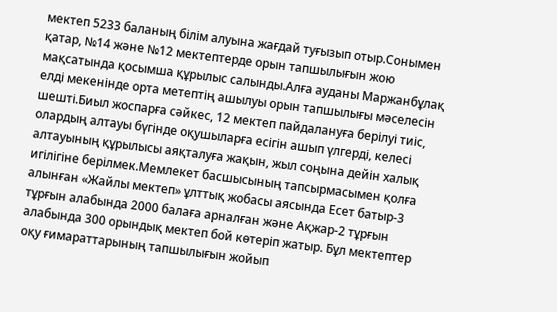мектеп 5233 баланың білім алуына жағдай туғызып отыр.Сонымен қатар, №14 және №12 мектептерде орын тапшылығын жою мақсатында қосымша құрылыс салынды.Алға ауданы Маржанбұлақ елді мекенінде орта метептің ашылуы орын тапшылығы мәселесін шешті.Биыл жоспарға сәйкес, 12 мектеп пайдалануға берілуі тиіс, олардың алтауы бүгінде оқушыларға есігін ашып үлгерді, келесі алтауының құрылысы аяқталуға жақын, жыл соңына дейін халық игілігіне берілмек.Мемлекет басшысының тапсырмасымен қолға алынған «Жайлы мектеп» ұлттық жобасы аясында Есет батыр-3 тұрғын алабында 2000 балаға арналған және Ақжар-2 тұрғын алабында 300 орындық мектеп бой көтеріп жатыр. Бұл мектептер оқу ғимараттарының тапшылығын жойып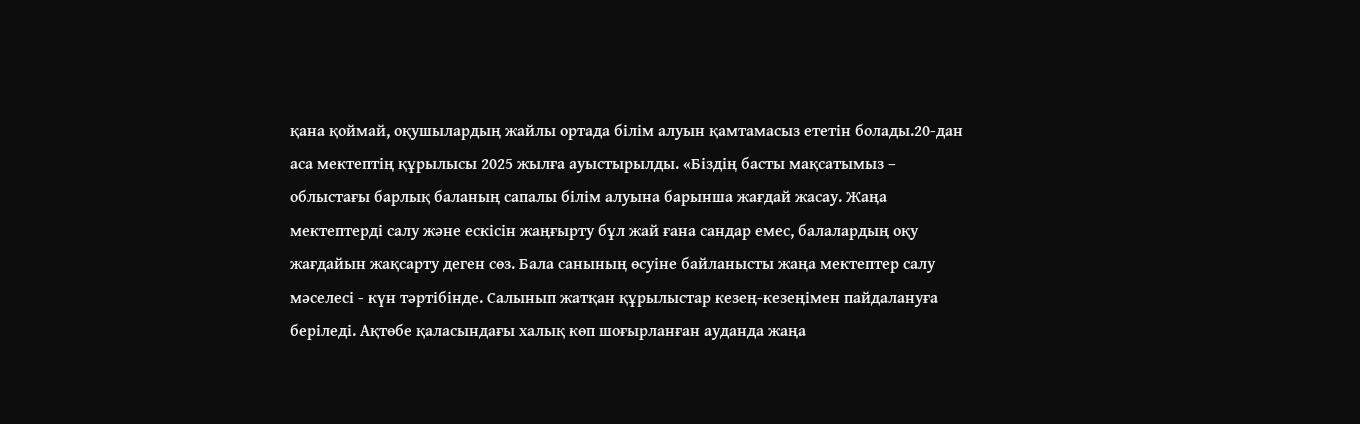қана қоймай, оқушылардың жайлы ортада білім алуын қамтамасыз ететін болады.20-дан аса мектептің құрылысы 2025 жылға ауыстырылды. «Біздің басты мақсатымыз – облыстағы барлық баланың сапалы білім алуына барынша жағдай жасау. Жаңа мектептерді салу және ескісін жаңғырту бұл жай ғана сандар емес, балалардың оқу жағдайын жақсарту деген сөз. Бала санының өсуіне байланысты жаңа мектептер салу мәселесі - күн тәртібінде. Салынып жатқан құрылыстар кезең-кезеңімен пайдалануға беріледі. Ақтөбе қаласындағы халық көп шоғырланған ауданда жаңа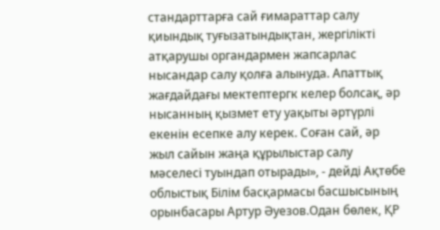стандарттарға сай ғимараттар салу қиындық туғызатындықтан, жергілікті атқарушы органдармен жапсарлас нысандар салу қолға алынуда. Апаттық жағдайдағы мектептергк келер болсақ, әр нысанның қызмет ету уақыты әртүрлі екенін есепке алу керек. Соған сай, әр жыл сайын жаңа құрылыстар салу мәселесі туындап отырады», - дейді Ақтөбе облыстық Білім басқармасы басшысының орынбасары Артур Әуезов.Одан бөлек, ҚР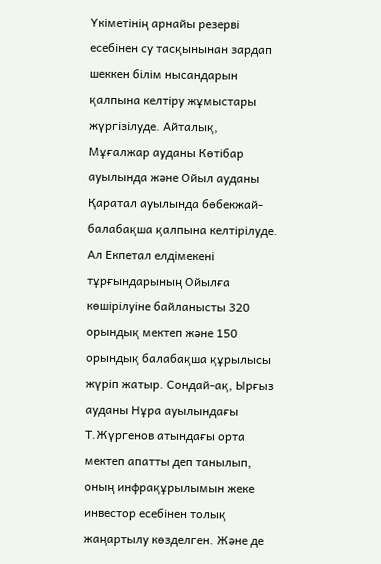Үкіметінің арнайы резерві есебінен су тасқынынан зардап шеккен білім нысандарын қалпына келтіру жұмыстары жүргізілуде. Айталық, Мұғалжар ауданы Көтібар ауылында және Ойыл ауданы Қаратал ауылында бөбекжай-балабақша қалпына келтірілуде. Ал Екпетал елдімекені тұрғындарының Ойылға көшірілуіне байланысты 320 орындық мектеп және 150 орындық балабақша құрылысы жүріп жатыр. Сондай-ақ, Ырғыз ауданы Нұра ауылындағы Т.Жүргенов атындағы орта мектеп апатты деп танылып, оның инфрақұрылымын жеке инвестор есебінен толық жаңартылу көзделген. Және де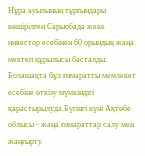Нұра ауылының тұрғындары көшірілген Сарыобада жеке инвестор есебінен 60 орындық жаңа мектеп құрылысы басталды. Болашақта бұл ғимаратты мемлекет есебіне өткізу мүмкіндігі қарастырылуда.Бүгінгі күні Ақтөбе облысы - жаңа ғимараттар салу мен жаңғырту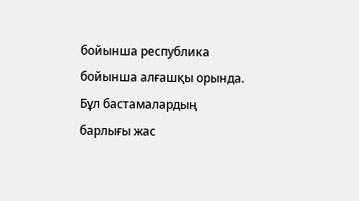бойынша республика бойынша алғашқы орында. Бұл бастамалардың барлығы жас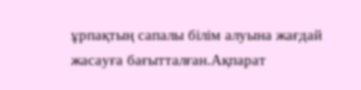ұрпақтың сапалы білім алуына жағдай жасауға бағытталған.Ақпарат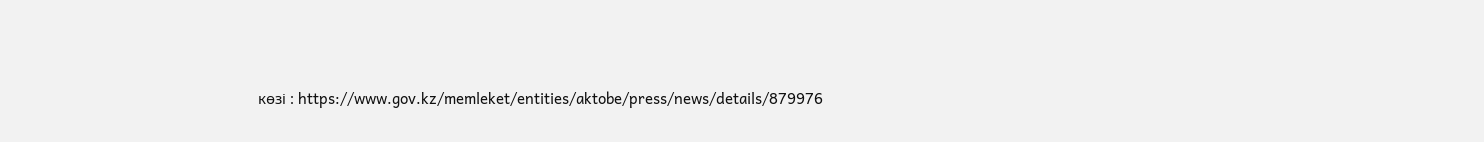көзі : https://www.gov.kz/memleket/entities/aktobe/press/news/details/879976